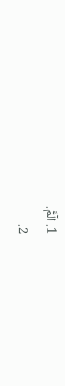1. الٓمَّٓ.
2.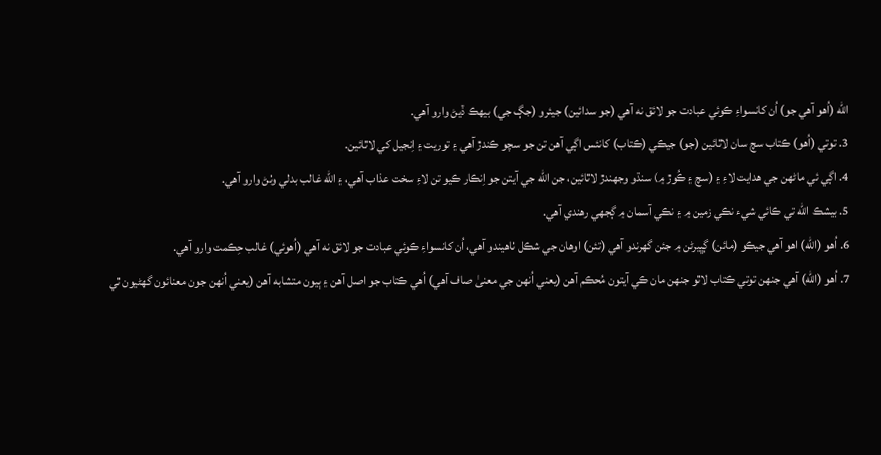الله (اُھو آھي جو) اُن کانسواءِ ڪوئي عبادت جو لائق نه آھي (جو سدائين) جيئرو (جڳ جي) بيھڪ ڏيڻ وارو آھي.
3. توتي (اُھو) ڪتاب سچ سان لاٿائين (جو) جيڪي (ڪتاب) کانئس اڳي آھن تن جو سچو ڪندڙ آھي ۽ توريت ۽ اِنجيل کي لاٿائين.
4. اڳي ئي ماڻھن جي ھدايت لاءِ ۽ (سچ ۽ ڪُوڙ ۾) سنڌو وجھندڙ لاٿائين، جن الله جي آيتن جو اِنڪار ڪيو تن لاءِ سخت عذاب آھي، ۽ الله غالب بدلي وٺڻ وارو آھي.
5. بيشڪ الله تي ڪائي شيء نڪي زمين ۾ ۽ نڪي آسمان ۾ ڳجھي رھندي آھي.
6. اُھو (الله) اھو آھي جيڪو (مائن) ڳڀيرڻن ۾ جئن گھرندو آھي (تئن) اوھان جي شڪل ٺاھيندو آھي، اُن کانسواءِ ڪوئي عبادت جو لائق نه آھي (اُھوئي) غالب حِڪمت وارو آھي.
7. اُھو (الله) آھي جنھن توتي ڪتاب لاٿو جنھن مان ڪي آيتون مُحڪم آھن (يعني اُنھن جي معنىٰ صاف آھي) اُھي ڪتاب جو اصل آھن ۽ ٻيون متشابه آھن (يعني اُنھن جون معنائون گھڻيون ٿي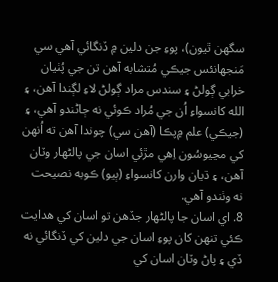سگھن ٿيون)، پوءِ جن دلين ۾ ڏنگائي آھي سي مَنجھانئس جيڪي مُتشابه آھن تن جي پُٺيان خرابي ڳولڻ ۽ سندس مراد ڳولڻ لاءِ لڳندا آھن، ۽ الله کانسواءِ اُن جي مُراد ڪوئي نه ڄاڻندو آھي، ۽ (جيڪي) علم ۾پڪا (آھن سي) چوندا آھن ته اُنھن کي مڃيوسُون اِھي مڙئي اسان جي پالڻھار وٽان آھن، ۽ ڌيان وارن کانسواءِ (ٻيو) ڪوبه نصيحت نه وٺندو آھي.
8. اي اسان جا پالڻھار جڏھن تو اسان کي ھدايت ڪئي تنھن کان پوءِ اسان جي دلين کي ڏنگائي نه ڏي ۽ پاڻ وٽان اسان کي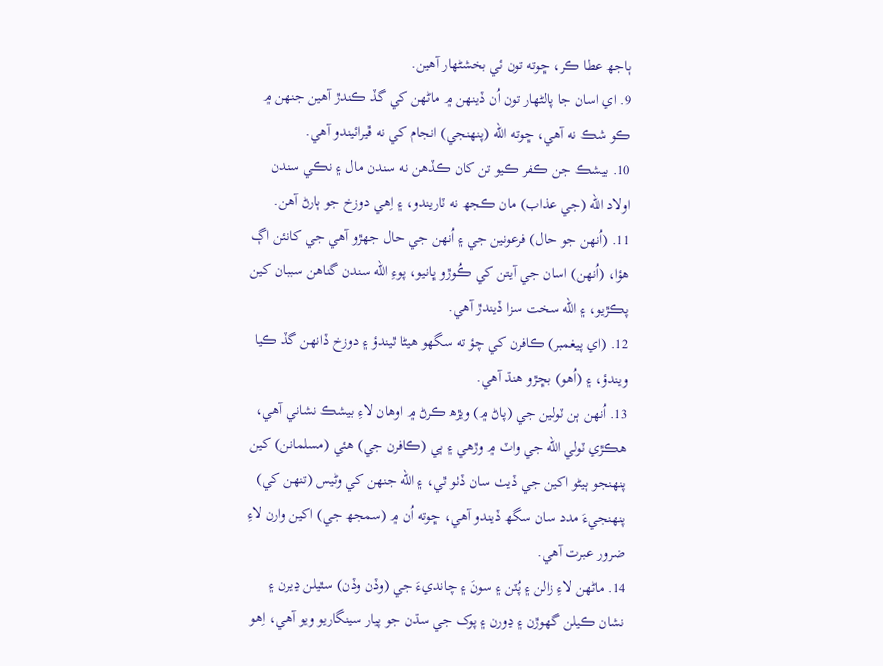ٻاجھ عطا ڪر، ڇوته تون ئي بخشڻھار آھين.
9. اي اسان جا پالڻھار تون اُن ڏينھن ۾ ماڻھن کي گڏ ڪندڙ آھين جنھن ۾ ڪو شڪ نه آھي، ڇوته الله (پنھنجي) انجام کي نه ڦيرائيندو آھي.
10. بيشڪ جن ڪفر ڪيو تن کان ڪڏھن نه سندن مال ۽ نڪي سندن اولاد الله (جي عذاب) مان ڪجھ نه ٽاريندو، ۽ اِھي دوزخ جو ٻارڻ آھن.
11. (اُنھن جو حال) فرعونين جي ۽ اُنھن جي حال جھڙو آھي جي کانئن اڳ ھؤا، (اُنھن) اسان جي آيتن کي ڪُوڙو ڀانيو، پوءِ الله سندن گناھن سببان کين پڪڙيو، ۽ الله سخت سزا ڏيندڙ آھي.
12. (اي پيغمبر) ڪافرن کي چؤ ته سگھو ھيڻا ٿيندؤ ۽ دوزخ ڏانھن گڏ ڪيا ويندؤ، ۽ (اُھو) بڇڙو ھنڌ آھي.
13. اُنھن ٻن ٽولين جي (پاڻ ۾) ويڙھ ڪرڻ ۾ اوھان لاءِ بيشڪ نشاني آھي، ھڪڙي ٽولي الله جي واٽ ۾ وڙھي ۽ ٻي (ڪافرن جي) ھئي (مسلمانن) کين پنھنجو ٻيڻو اکين جي ڏيٺ سان ڏٺو ٿي، ۽ الله جنھن کي وڻيس (تنھن کي) پنھنجيءَ مدد سان سگھ ڏيندو آھي، ڇوته اُن ۾ (سمجھ جي) اکين وارن لاءِ ضرور عبرت آھي.
14. ماڻھن لاءِ زالن ۽ پُٽن ۽ سونَ ۽ چانديءَ جي (وڏن وڏن) سٿيلن ڍيرن ۽ نشان ڪيلن گھوڙن ۽ ڍورن ۽ پوک جي سڌن جو پيار سينگاريو ويو آھي، اِھو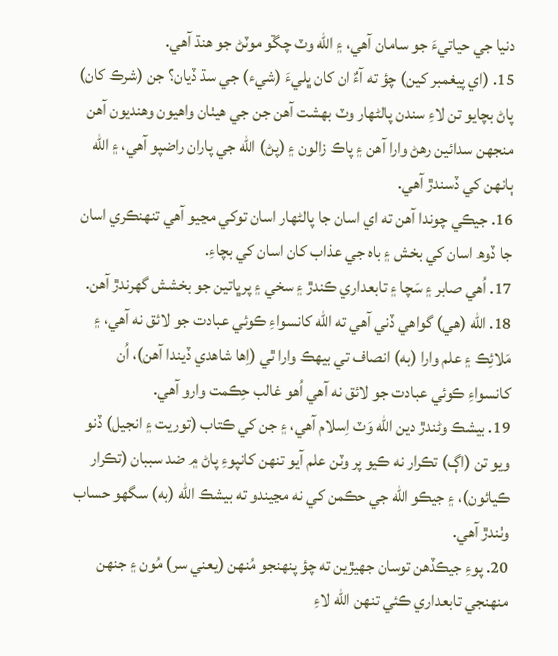دنيا جي حياتيءَ جو سامان آھي، ۽ الله وٽ چڱو موٽڻ جو ھنڌ آھي.
15. (اي پيغمبر کين) چؤ ته آءٌ ان کان ڀليءَ (شيء) جي سڌ ڏيان؟ جن (شرڪ کان) پاڻ بچايو تن لاءِ سندن پالڻھار وٽ بھشت آھن جن جي ھيٺان واھيون وھنديون آھن منجھن سدائين رھڻ وارا آھن ۽ پاڪ زالون ۽ (پڻ) الله جي پاران راضپو آھي، ۽ الله ٻانھن کي ڏسندڙ آھي.
16. جيڪي چوندا آھن ته اي اسان جا پالڻھار اسان توکي مڃيو آھي تنھنڪري اسان جا ڏوھ اسان کي بخش ۽ باہ جي عذاب کان اسان کي بچاءِ.
17. اُھي صابر ۽ سَچا ۽ تابعداري ڪندڙ ۽ سخي ۽ پرڀاتين جو بخشش گھرندڙ آھن.
18. الله (ھي) گواھي ڏني آھي ته الله کانسواءِ ڪوئي عبادت جو لائق نه آھي، ۽ مَلائِڪ ۽ علم وارا (به) انصاف تي بيھڪ وارا ٿي (اِھا شاھدي ڏيندا آھن)، اُن کانسواءِ ڪوئي عبادت جو لائق نه آھي اُھو غالب حِڪمت وارو آھي.
19. بيشڪ وڻندڙ دين الله وَٽ اِسلام آھي، ۽ جن کي ڪتاب (توريت ۽ انجيل) ڏنو ويو تن (اڳ) تڪرار نه ڪيو پر وٽن علم آيو تنھن کانپوءِ پاڻ ۾ ضد سببان (تڪرار ڪيائون)، ۽ جيڪو الله جي حڪمن کي نه مڃيندو ته بيشڪ الله (به) سگھو حساب وٺندڙ آھي.
20. پوءِ جيڪڏھن توسان جھيڙين ته چؤ پنھنجو مُنھن (يعني سر) مُون ۽ جنھن منھنجي تابعداري ڪئي تنھن الله لاءِ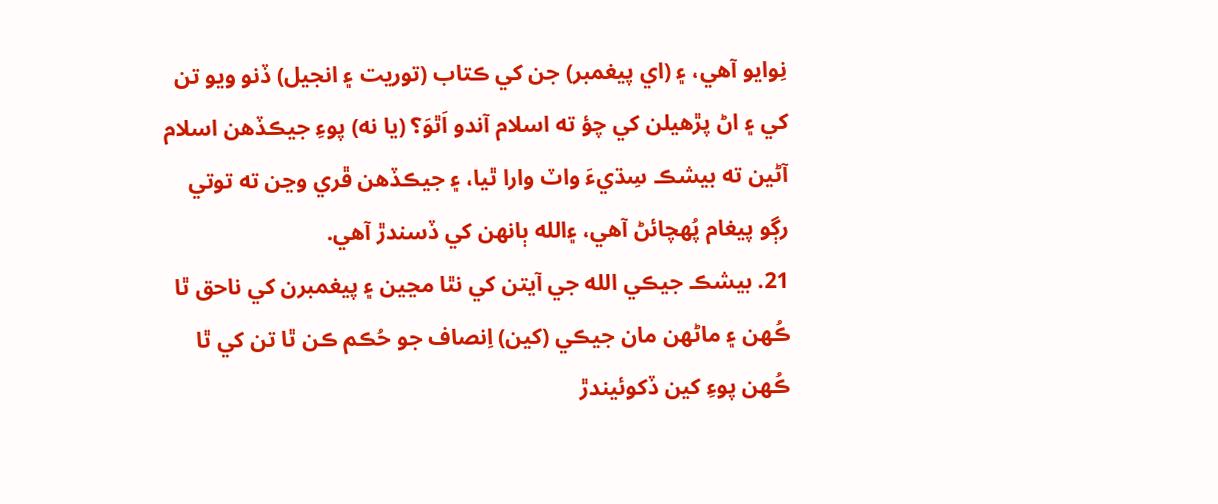نِوايو آھي، ۽ (اي پيغمبر) جن کي ڪتاب (توريت ۽ انجيل) ڏنو ويو تن کي ۽ اڻ پڙھيلن کي چؤ ته اسلام آندو اَٿوَ؟ (يا نه) پوءِ جيڪڏھن اسلام آڻين ته بيشڪ سِڌيءَ واٽ وارا ٿيا، ۽ جيڪڏھن ڦري وڃن ته توتي رڳو پيغام پُھچائڻ آھي، ۽الله ٻانھن کي ڏسندڙ آھي.
21. بيشڪ جيڪي الله جي آيتن کي نٿا مڃين ۽ پيغمبرن کي ناحق ٿا ڪُھن ۽ ماڻھن مان جيڪي (کين) اِنصاف جو حُڪم ڪن ٿا تن کي ٿا ڪُھن پوءِ کين ڏکوئيندڙ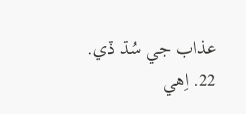عذاب جي سُڌ ڏي.
22. اِھي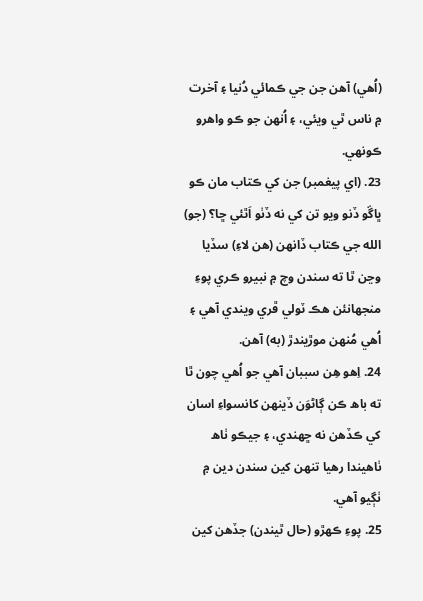(اُھي) آھن جن جي ڪمائي دُنيا ۽ آخرت ۾ ناس ٿي ويئي، ۽ اُنھن جو ڪو واھرو ڪونھي.
23. (اي پيغمبر) جن کي ڪتاب مان ڪو ڀاڱو ڏنو ويو تن کي نه ڏٺو اَٿئي ڇا؟ (جو) الله جي ڪتاب ڏانھن (ھن لاءِ) سڏيا وڃن ٿا ته سندن وچ ۾ نبيرو ڪري پوءِ منجھانئن ھڪ ٽولي ڦري ويندي آھي ۽ اُھي مُنھن موڙيندڙ (به) آھن.
24. اِھو ھِن سببان آھي جو اُھي چون ٿا ته باھ ڪن ڳاڻوَن ڏينھن کانسواءِ اسان کي ڪڏھن نه ڇھندي، ۽ جيڪو ٺاھ ٺاھيندا رھيا تنھن کين سندن دين ۾ ٺڳيو آھي.
25. پوءِ ڪھڙو (حال ٿيندن) جڏھن کين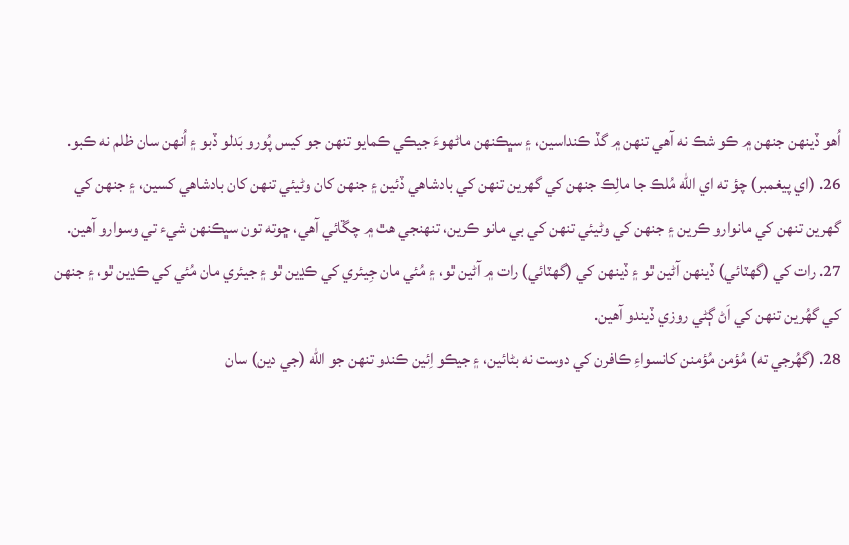اُھو ڏينھن جنھن ۾ ڪو شڪ نه آھي تنھن ۾ گڏ ڪنداسين، ۽ سڀڪنھن ماڻھوءَ جيڪي ڪمايو تنھن جو کيس پُورو بَدلو ڏبو ۽ اُنھن سان ظلم نه ڪبو.
26. (اي پيغمبر) چؤ ته اي الله مُلڪ جا مالِڪ جنھن کي گھرين تنھن کي بادشاھي ڏئين ۽ جنھن کان وڻيئي تنھن کان بادشاھي کسين، ۽ جنھن کي گھرين تنھن کي مانوارو ڪرين ۽ جنھن کي وڻيئي تنھن کي بي مانو ڪرين، تنھنجي ھٿ ۾ چڱائي آھي، ڇوته تون سڀڪنھن شيء تي وسوارو آھين.
27. رات کي (گھٽائي) ڏينھن آڻين ٿو ۽ ڏينھن کي (گھٽائي) رات ۾ آڻين ٿو، ۽ مُئي مان جِيئري کي ڪڍين ٿو ۽ جيئري مان مُئي کي ڪڍين ٿو، ۽ جنھن کي گھُرين تنھن کي اَڻ ڳڻي روزي ڏيندو آھين.
28. (گھُرجي ته) مُؤمن مُؤمنن کانسواءِ ڪافرن کي دوست نه بڻائين، ۽ جيڪو اِئين ڪندو تنھن جو الله (جي دين) سان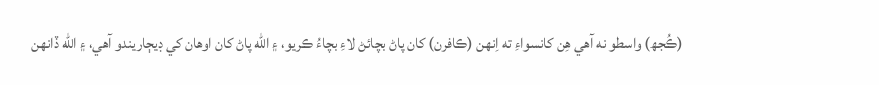(ڪُجھ) واسطو نه آھي ھِن کانسواءِ ته اِنھن (ڪافرن) کان پاڻ بچائڻ لاءِ بچاءُ ڪريو، ۽ الله پاڻ کان اوھان کي ڊيڄاريندو آھي، ۽ الله ڏانھن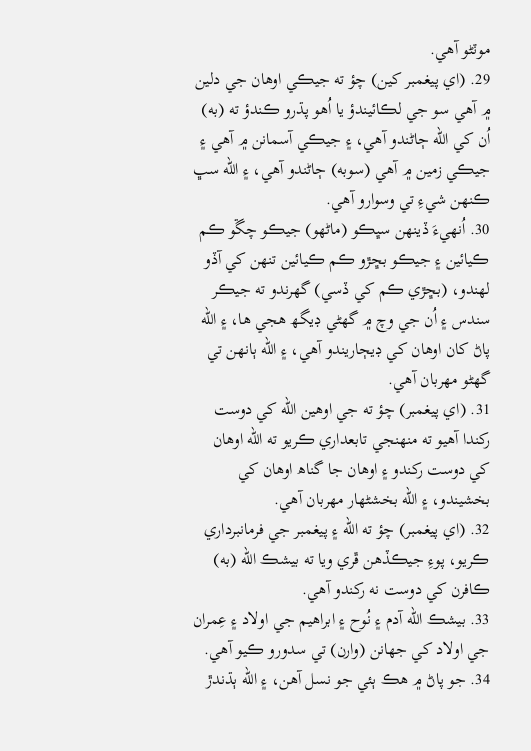موٽڻو آھي.
29. (اي پيغمبر کين) چؤ ته جيڪي اوھان جي دلين ۾ آھي سو جي لڪائيندؤ يا اُھو پڌرو ڪندؤ ته (به) اُن کي الله ڄاڻندو آھي، ۽ جيڪي آسمانن ۾ آھي ۽ جيڪي زمين ۾ آھي (سوبه) ڄاڻندو آھي، ۽ الله سڀ ڪنھن شيءِ تي وسوارو آھي.
30. اُنھيءَ ڏينھن سڀڪو (ماڻھو) جيڪو چڱو ڪم ڪيائين ۽ جيڪو بڇڙو ڪم ڪيائين تنھن کي آڏو لھندو، (بڇڙي ڪم کي ڏسي) گھرندو ته جيڪر سندس ۽ اُن جي وچ ۾ گھڻي ڊيگھ ھجي ھا، ۽ الله پاڻ کان اوھان کي ڊيڄاريندو آھي، ۽ الله ٻانھن تي گھڻو مھربان آھي.
31. (اي پيغمبر) چؤ ته جي اوھين الله کي دوست رکندا آھيو ته منھنجي تابعداري ڪريو ته الله اوھان کي دوست رکندو ۽ اوھان جا گناھ اوھان کي بخشيندو، ۽ الله بخشڻھار مھربان آھي.
32. (اي پيغمبر) چؤ ته الله ۽ پيغمبر جي فرمانبرداري ڪريو، پوءِ جيڪڏھن ڦري ويا ته بيشڪ الله (به) ڪافرن کي دوست نه رکندو آھي.
33. بيشڪ الله آدم ۽ نُوح ۽ ابراھيم جي اولاد ۽ عِمران جي اولاد کي جھانن (وارن) تي سدورو ڪيو آھي.
34. جو پاڻ ۾ ھڪ ٻئي جو نسل آھن، ۽ الله ٻڌندڙ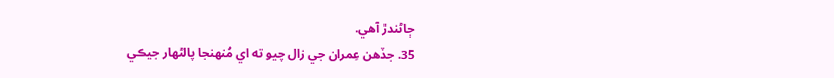ڄاڻندڙ آھي.
35. جڏھن عِمران جي زال چيو ته اي مُنھنجا پالڻھار جيڪي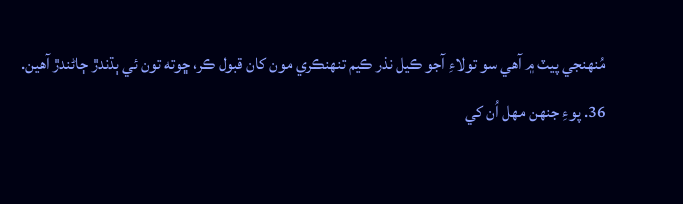مُنھنجي پيٽ ۾ آھي سو تولاءِ آجو ڪيل نذر ڪيم تنھنڪري مون کان قبول ڪر، ڇوته تون ئي ٻڌندڙ ڄاڻندڙ آھين.
36. پوءِ جنھن مھل اُن کي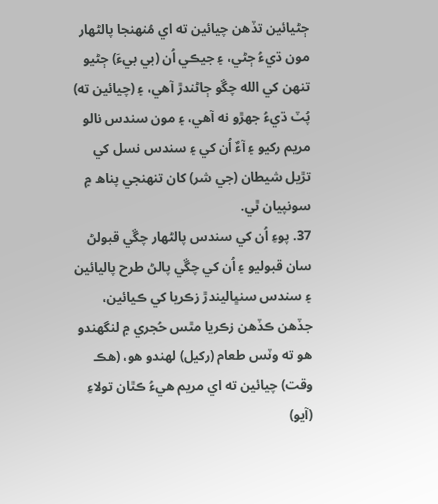ڄڻيائين تڏھن چيائين ته اي مُنھنجا پالڻھار مون ڌيءُ ڄڻي، ۽ جيڪي اُن (بي بيءَ) ڄڻيو تنھن کي الله چڱو ڄاڻندڙ آھي، ۽ (چيائين ته) پُٽ ڌيءُ جھڙو نه آھي، ۽ مون سندس نالو مريم رکيو ۽ آءٌ اُن کي ۽ سندس نسل کي تڙيل شيطان (جي شر) کان تنھنجي پناھ ۾ سونپيان ٿي.
37. پوءِ اُن کي سندس پالڻھار چڱي قبولڻ سان قبوليو ۽ اُن کي چڱي پالڻ طرح پاليائين ۽ سندس سنڀاليندڙ زڪريا کي ڪيائين، جڏھن ڪڏھن زڪريا مٿس حُجري ۾ لنگھندو ھو ته وٽس طعام (رکيل) لھندو ھو، (ھڪ وقت) چيائين ته اي مريم ھيءُ ڪٿان تولاءِ (آيو)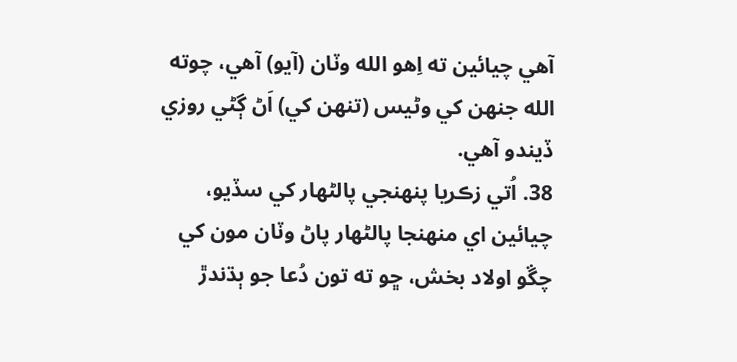آھي چيائين ته اِھو الله وٽان (آيو) آھي، چوته الله جنھن کي وڻيس (تنھن کي) اَڻ ڳڻي روزي ڏيندو آھي.
38. اُتي زڪريا پنھنجي پالڻھار کي سڏيو، چيائين اي منھنجا پالڻھار پاڻ وٽان مون کي چڱو اولاد بخش، ڇو ته تون دُعا جو ٻڌندڙ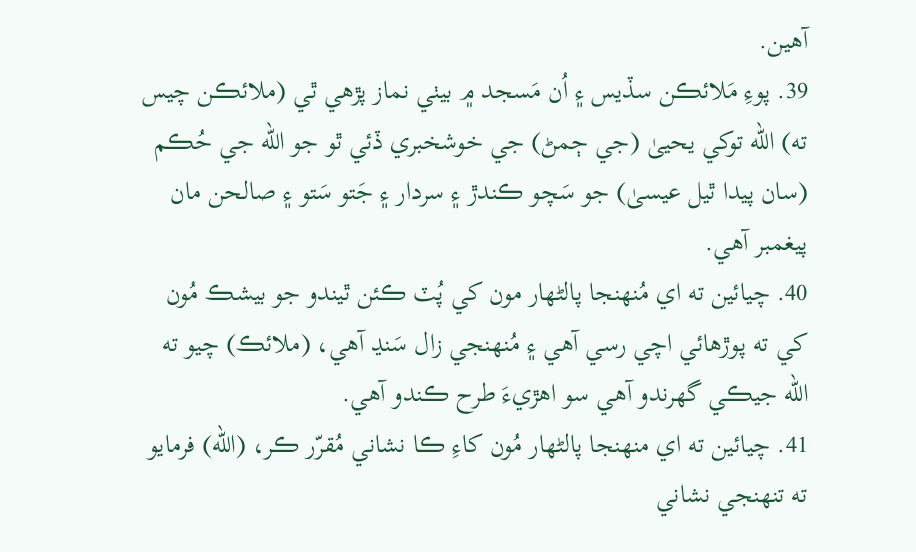آھين.
39. پوءِ مَلائڪن سڏيس ۽ اُن مَسجد ۾ بيٺي نماز پڙھي ٿي (ملائڪن چيس ته) الله توکي يحيىٰ (جي ڄمڻ) جي خوشخبري ڏئي ٿو جو الله جي حُڪم (سان پيدا ٿيل عيسىٰ) جو سَچو ڪندڙ ۽ سردار ۽ جَتو سَتو ۽ صالحن مان پيغمبر آھي.
40. چيائين ته اي مُنھنجا پالڻھار مون کي پُٽ ڪئن ٿيندو جو بيشڪ مُون کي ته پوڙھائي اچي رسي آھي ۽ مُنھنجي زال سَنڍ آھي، (ملائڪ) چيو ته الله جيڪي گھرندو آھي سو اھڙيءَ طرح ڪندو آھي.
41. چيائين ته اي منھنجا پالڻھار مُون کاءِ ڪا نشاني مُقرّر ڪر، (الله) فرمايو ته تنھنجي نشاني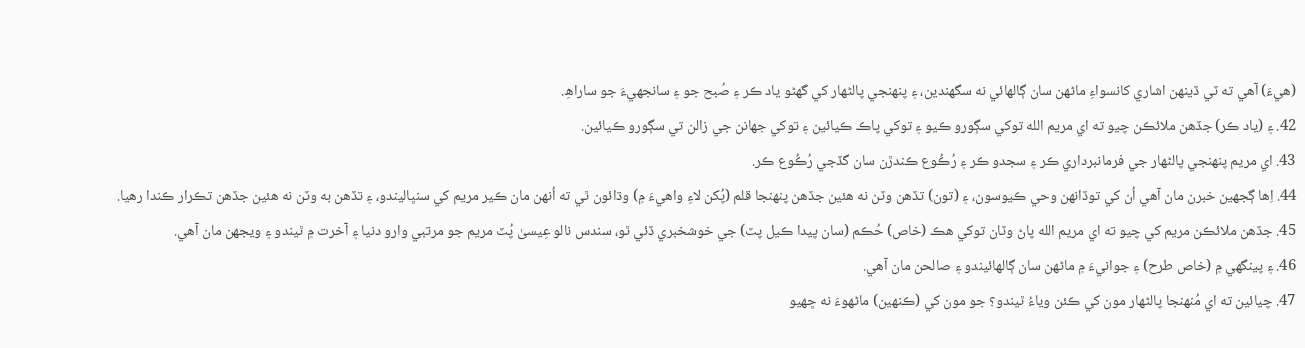(ھيءَ) آھي ته ٽي ڏينھن اشاري کانسواءِ ماڻھن سان ڳالھائي نه سگھندين، ۽ پنھنجي پالڻھار کي گھڻو ياد ڪر ۽ صُبح جو ۽ سانجھيءَ جو ساراھِ.
42. ۽ (ياد ڪر) جڏھن ملائڪن چيو ته اي مريم الله توکي سڳورو ڪيو ۽ توکي پاڪ ڪيائين ۽ توکي جھانن جي زالن تي سڳورو ڪيائين.
43. اي مريم پنھنجي پالڻھار جي فرمانبرداري ڪر ۽ سجدو ڪر ۽ رُڪُوع ڪندڙن سان گڏجي رُڪُوع ڪر.
44. اِھا ڳجھين خبرن مان آھي اُن کي توڏانھن وحي ڪيوسون، ۽ (تون) تڏھن وٽن نه ھئين جڏھن پنھنجا قلم (پُکن لاءِ واھيءَ ۾) وڌائون ٿي ته اُنھن مان ڪير مريم کي سنڀاليندو، ۽ تڏھن به وٽن نه ھئين جڏھن تڪرار ڪندا رھيا.
45. جڏھن ملائڪن مريم کي چيو ته اي مريم الله پاڻ وٽان توکي ھڪ (خاص) حُڪم (سان پيدا ڪيل پٽ) جي خوشخبري ڏئي ٿو، سندس نالو عِيسىٰ پُٽ مريم جو مرتبي وارو دنيا ۽ آخرت ۾ ٿيندو ۽ ويجھن مان آھي.
46. ۽ پينگھي ۾ (خاص طرح) ۽ جوانيءَ ۾ ماڻھن سان ڳالھائيندو ۽ صالحن مان آھي.
47. چيائين ته اي مُنھنجا پالڻھار مون کي ڪئن وياءُ ٿيندو؟ جو مون کي (ڪنھين) ماڻھوءَ نه ڇھيو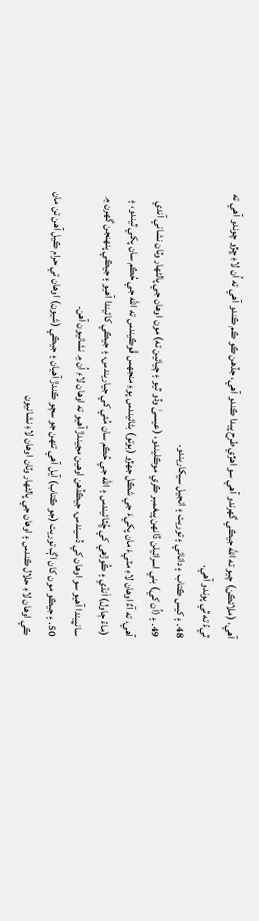آھي، (ملائڪن) چيو ته الله جيڪي گھرندو آھي سو اھڙي طرح پيدا ڪندو آھي، جڏھن ڪو ڪم ڪندو آھي ته اُن لاءِ ڇڙو چوندو آھي ته ٿيءُ ته ٿي پوندو آھي.
48. ۽ کيس ڪتاب ۽ دانائي ۽ توريت ۽ انجيل سيکاريندو.
49. ۽ (اُن کي) بني اسرائيلن ڏانھن پيغمبر ڪري موڪليندو، (عيسىٰ وڏو ٿيو ۽ چيائين ته) مون اوھان جي پالڻھار وٽان نشاني آندي آھي، ته آءٌ اوھان لاءِ مٽيءَ مان پکيءَ جي شڪل جھڙو (بوتو) بڻائيندس پوءِ منجھس ڦوڪيندس ته الله جي حُڪم سان پکي ٿيندو، ۽ (ماءُ ڄاول) اَنڌي ۽ ڪُوڙھي کي ڇُٽائيندس ۽ الله جي حُڪم سان مُئي کي جياريندس، ۽ جيڪي کائيندا آھيو ۽ جيڪي پنھنجن گھرن ۾ سانڀيندا آھيو سو اوھان کي ڏسيندس، جيڪڏھن اوھين مڃيندڙ آھيو ته اوھان لاءِ اُن ۾ نشانيون آھن.
50. ۽ جيڪو مون کان اڳ توريت (جو ڪتاب) آيل آھي تنھن جو سچو ڪندڙ آھيان ۽ جيڪي (شيون) اوھان تي حرام ڪيل آھن تن مان ڪي اوھان لاءِ حلال ڪندس ۽ اوھان جي پالڻھار وٽان اوھان لاءِ نشانيون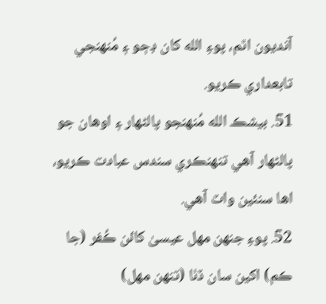آنديون اٿم، پوءِ الله کان ڊڄو ۽ مُنھنجي تابعداري ڪريو.
51. بيشڪ الله مُنھنجو پالڻھار ۽ اوھان جو پالڻھار آھي تنھنڪري سندس عبادت ڪريو، اھا سنئين واٽ آھي.
52. پوءِ جنھن مھل عيسىٰ کائن ڪُفر (جا ڪم) اکين سان ڏٺا (تنھن مھل)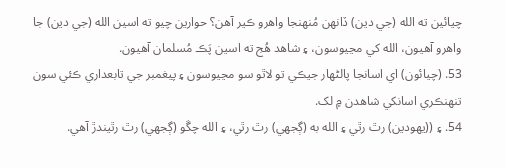چيائين ته الله (جي دين) ڏانھن مُنھنجا واھرو ڪير آھن؟ حوارين چيو ته اسين الله (جي دين) جا واھرو آھيون، الله کي مڃيوسون، ۽ شاھد ھُج ته اسين پَڪ مُسلمان آھيون.
53. (چيائون) اي اسانجا پالڻھار جيڪي تو لاٿو سو مڃيوسون ۽ پيغمبر جي تابعداري ڪئي سون تنھنڪري اسانکي شاھدن ۾ لک.
54. ۽ ((يھودين) رٿ رٿي ۽ الله به (ڳجھي) رٿ رٿي، ۽ الله چڱو (ڳجھي) رٿ رٿيندڙ آھي.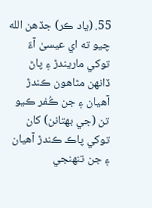55. (ياد ڪر) جڏھن الله چيو ته اي عيسىٰ آءٌ توکي ماريندڙ ۽ پاڻ ڏانھن مٿاھون ڪندڙ آھيان ۽ جن ڪُفر ڪيو تن (جي بھتانن) کان توکي پاڪ ڪندڙ آھيان ۽ جن تنھنجي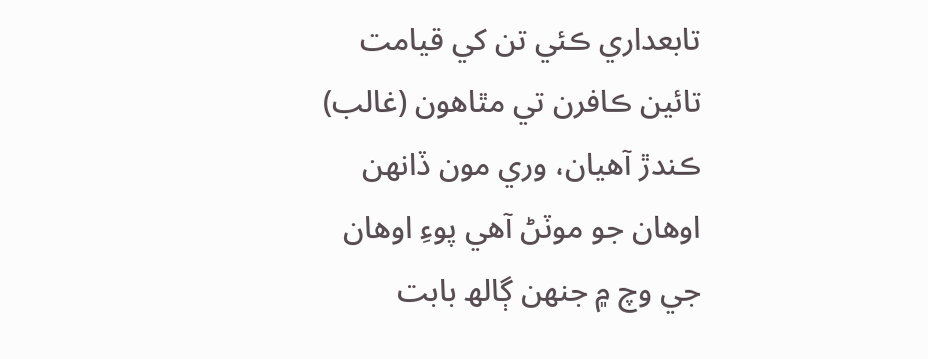تابعداري ڪئي تن کي قيامت تائين ڪافرن تي مٿاھون (غالب) ڪندڙ آھيان، وري مون ڏانھن اوھان جو موٽڻ آھي پوءِ اوھان جي وچ ۾ جنھن ڳالھ بابت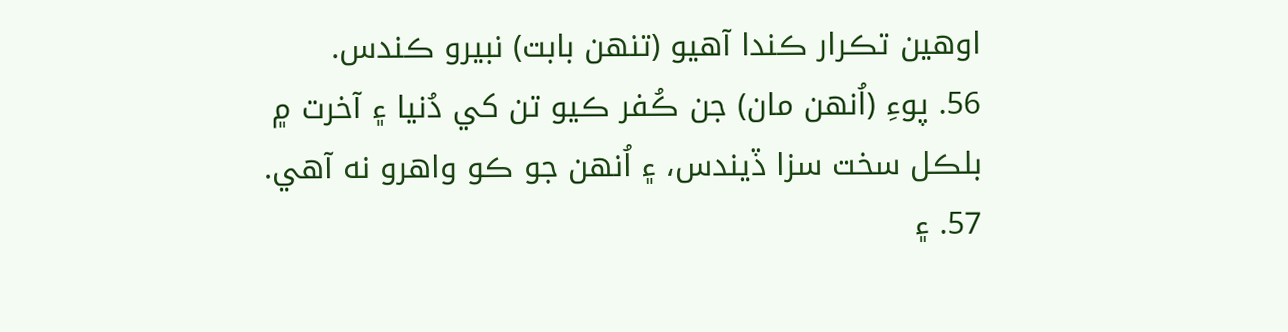اوھين تڪرار ڪندا آھيو (تنھن بابت) نبيرو ڪندس.
56. پوءِ (اُنھن مان) جن ڪُفر ڪيو تن کي دُنيا ۽ آخرت ۾ بلڪل سخت سزا ڏيندس، ۽ اُنھن جو ڪو واھرو نه آھي.
57. ۽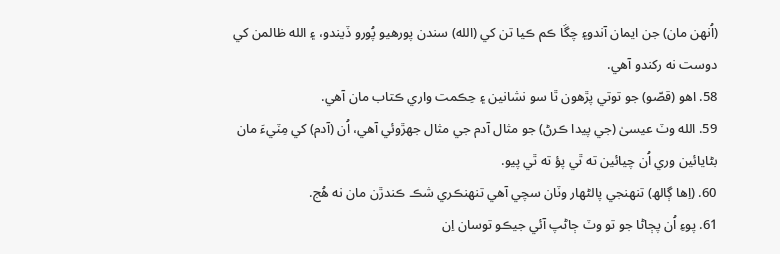(اُنھن مان) جن ايمان آندو۽ چڱا ڪم ڪيا تن کي (الله) سندن پورھيو پُورو ڏيندو، ۽ الله ظالمن کي دوست نه رکندو آھي.
58. اھو (قصّو) جو توتي پڙھون ٿا سو نشانين ۽ حِڪمت واري ڪتاب مان آھي.
59. الله وٽ عيسىٰ (جي پيدا ڪرڻ) جو مثال آدم جي مثال جھڙوئي آھي، اُن (آدم) کي مِٽيءَ مان بڻايائين وري اُن چيائين ته ٿي پؤ ته ٿي پيو.
60. (اِھا ڳالھ) تنھنجي پالڻھار وٽان سچي آھي تنھنڪري شڪ ڪندڙن مان نه ھُج.
61. پوءِ اُن پڄاڻا جو تو وٽ ڄاڻپ آئي جيڪو توسان اِن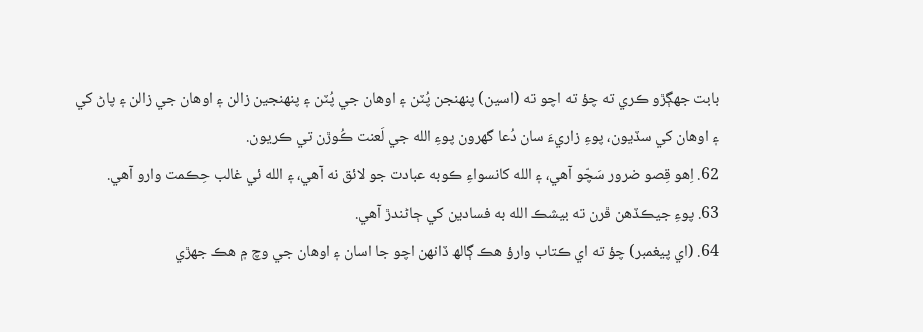بابت جھڳڙو ڪري ته چؤ ته اچو ته (اسين) پنھنجن پُٽن ۽ اوھان جي پُٽن ۽ پنھنجين زالن ۽ اوھان جي زالن ۽ پاڻ کي ۽ اوھان کي سڏيون، پوءِ زاريءَ سان دُعا گھرون پوءِ الله جي لَعنت ڪُوڙن تي ڪريون.
62. اِھو قِصو ضرور سَچّو آھي، ۽ الله کانسواءِ ڪوبه عبادت جو لائق نه آھي، ۽ الله ئي غالب حِڪمت وارو آھي.
63. پوءِ جيڪڏھن ڦرن ته بيشڪ الله به فسادين کي ڄاڻندڙ آھي.
64. (اي پيغمبر) چؤ ته اي ڪتاب وارؤ ھڪ ڳالھ ڏانھن اچو جا اسان ۽ اوھان جي وچ ۾ ھڪ جھڙي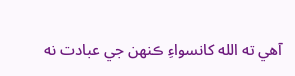آھي ته الله کانسواءِ ڪنھن جي عبادت نه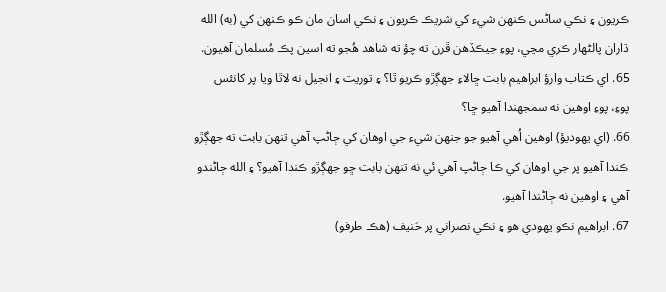ڪريون ۽ نڪي ساڻس ڪنھن شيء کي شريڪ ڪريون ۽ نڪي اسان مان ڪو ڪنھن کي (به) الله ڌاران پالڻھار ڪري مڃي، پوءِ جيڪڏھن ڦرن ته چؤ ته شاھد ھُجو ته اسين پڪ مُسلمان آھيون.
65. اي ڪتاب وارؤ ابراھيم بابت ڇالاءِ جھڳڙو ڪريو ٿا؟ ۽ توريت ۽ انجيل نه لاٿا ويا پر کانئس پوءِ، پوءِ اوھين نه سمجھندا آھيو ڇا؟
66. (اي يھوديؤ) اوھين اُھي آھيو جو جنھن شيء جي اوھان کي ڄاڻپ آھي تنھن بابت ته جھڳڙو ڪندا آھيو پر جي اوھان کي ڪا ڄاڻپ آھي ئي نه تنھن بابت ڇو جھڳڙو ڪندا آھيو؟ ۽ الله ڄاڻندو آھي ۽ اوھين نه ڄاڻندا آھيو.
67. ابراھيم نڪو يھودي ھو ۽ نڪي نصراني پر حَنيف (ھڪ طرفو)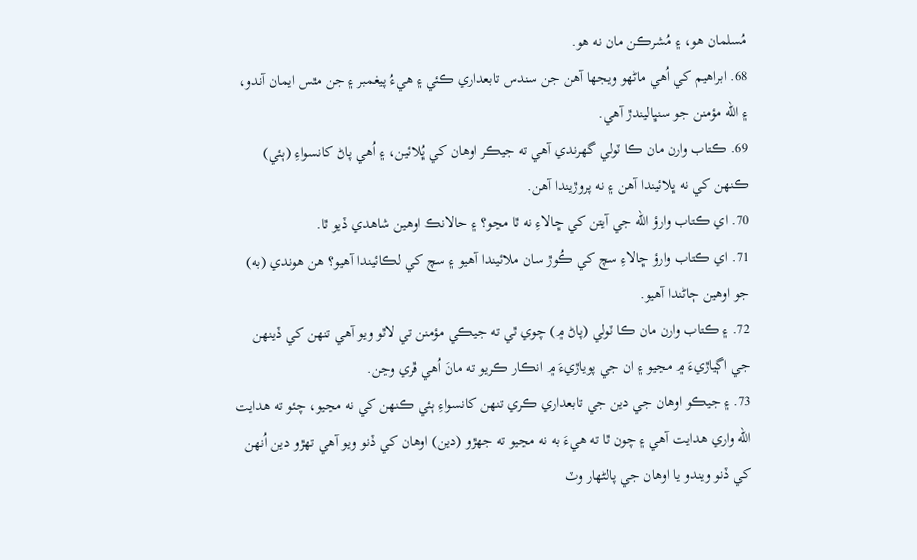مُسلمان ھو، ۽ مُشرڪن مان نه ھو.
68. ابراھيم کي اُھي ماڻھو ويجھا آھن جن سندس تابعداري ڪئي ۽ ھيءُ پيغمبر ۽ جن مٿس ايمان آندو، ۽ الله مؤمنن جو سنڀاليندڙ آھي.
69. ڪتاب وارن مان ڪا ٽولي گھرندي آھي ته جيڪر اوھان کي ڀُلائين، ۽ اُھي پاڻ کانسواءِ (ٻئي) ڪنھن کي نه ڀلائيندا آھن ۽ نه پروڙيندا آھن.
70. اي ڪتاب وارؤ الله جي آيتن کي ڇالاءِ نه ٿا مڃو؟ ۽ حالانڪ اوھين شاھدي ڏيو ٿا.
71. اي ڪتاب وارؤ ڇالاءِ سچ کي ڪُوڙ سان ملائيندا آھيو ۽ سچ کي لڪائيندا آھيو؟ ھن ھوندي (به) جو اوھين ڄاڻندا آھيو.
72. ۽ ڪتاب وارن مان ڪا ٽولي (پاڻ ۾) چوي ٿي ته جيڪي مؤمنن تي لاٿو ويو آھي تنھن کي ڏينھن جي اڳياڙيءَ ۾ مڃيو ۽ ان جي پوياڙيءَ ۾ انڪار ڪريو ته مانَ اُھي ڦري وڃن.
73. ۽ جيڪو اوھان جي دين جي تابعداري ڪري تنھن کانسواءِ ٻئي ڪنھن کي نه مڃيو، چئو ته ھدايت الله واري ھدايت آھي ۽ چون ٿا ته ھيءَ به نه مڃيو ته جھڙو (دين) اوھان کي ڏنو ويو آھي تھڙو دين اُنھن کي ڏنو ويندو يا اوھان جي پالڻھار وٽ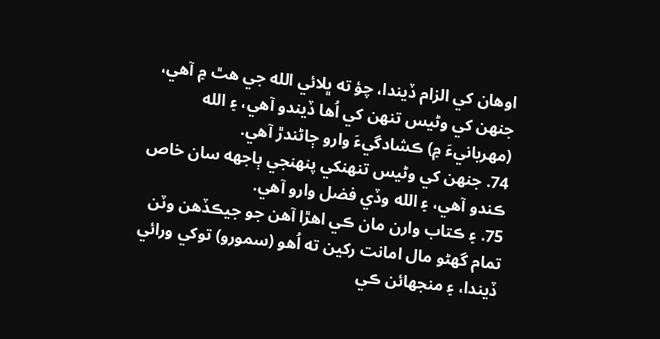اوھان کي الزام ڏيندا، چؤ ته ڀلائي الله جي ھٿ ۾ آھي، جنھن کي وڻيس تنھن کي اُھا ڏيندو آھي، ۽ الله (مھربانيءَ ۾) ڪشادگيءَ وارو ڄاڻندڙ آھي.
74. جنھن کي وڻيس تنھنکي پنھنجي ٻاجھه سان خاص ڪندو آھي، ۽ الله وڏي فضل وارو آھي.
75. ۽ ڪتاب وارن مان ڪي اھڙا آھن جو جيڪڏھن وٽن تمام گھڻو مال امانت رکين ته اُھو (سمورو) توکي ورائي ڏيندا، ۽ منجھائن ڪي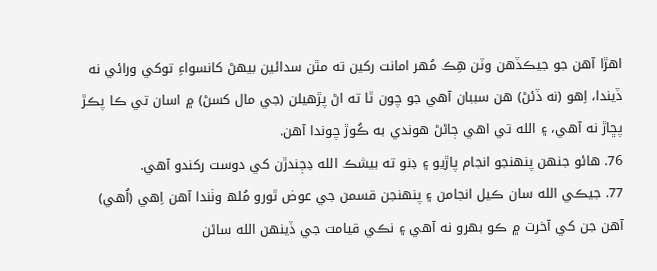اھڙا آھن جو جيڪڏھن وٽن ھِڪ مُھر امانت رکين ته مٿن سدائين بيھڻ کانسواءِ توکي ورائي نه ڏيندا، اِھو (نه ڏئڻ) ھن سببان آھي جو چون ٿا ته اڻ پڙھيلن (جي مال کسڻ) ۾ اسان تي ڪا پڪڙ پڇاڙ نه آھي، ۽ الله تي اھي ڄاڻڻ ھوندي به ڪُوڙ چوندا آھن.
76. ھائو جنھن پنھنجو انجام پاڙيو ۽ ڊنو ته بيشڪ الله ڊڄندڙن کي دوست رکندو آھي.
77. جيڪي الله سان ڪيل انجامن ۽ پنھنجن قسمن جي عوض ٿورو مُلھ وٺندا آھن اِھي (اُھي) آھن جن کي آخرت ۾ ڪو بھرو نه آھي ۽ نڪي قيامت جي ڏينھن الله ساڻن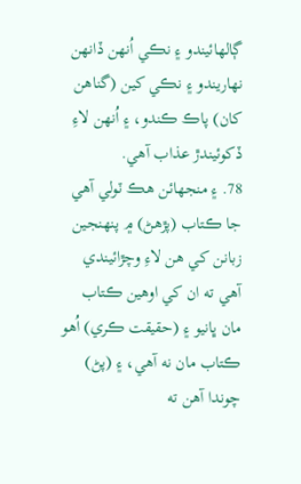ڳالھائيندو ۽ نڪي اُنھن ڏانھن نھاريندو ۽ نڪي کين (گناھن کان) پاڪ ڪندو، ۽ اُنھن لاءِ ڏکوئيندڙ عذاب آھي.
78. ۽ منجھائن ھڪ ٽولي آھي جا ڪتاب (پڙھڻ) ۾ پنھنجين زبانن کي ھن لاءِ وچڙائيندي آھي ته ان کي اوھين ڪتاب مان ڀانيو ۽ (حقيقت ڪري) اُھو ڪتاب مان نه آھي، ۽ (پڻ) چوندا آھن ته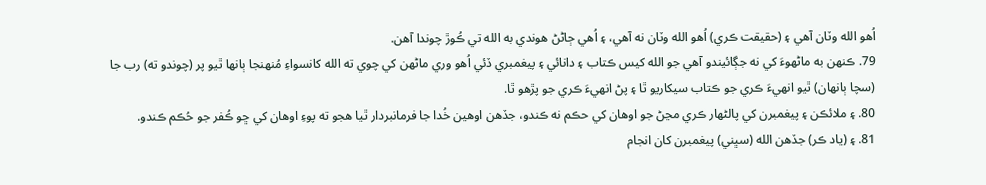اُھو الله وٽان آھي ۽ (حقيقت ڪري) اُھو الله وٽان نه آھي، ۽ اُھي ڄاڻڻ ھوندي به الله تي ڪُوڙ چوندا آھن.
79. ڪنھن به ماڻھوءَ کي نه جڳائيندو آھي جو الله کيس ڪتاب ۽ دانائي ۽ پيغمبري ڏئي اُھو وري ماڻھن کي چوي ته الله کانسواءِ مُنھنجا ٻانھا ٿيو پر (چوندو ته) رب جا (سچا ٻانھان) ٿيو انھيءَ ڪري جو ڪتاب سيکاريو ٿا ۽ پڻ انھيءَ ڪري جو پڙھو ٿا.
80. ۽ ملائڪن ۽ پيغمبرن کي پالڻھار ڪري مڃڻ جو اوھان کي حڪم نه ڪندو، جڏھن اوھين خُدا جا فرمانبردار ٿيا ھجو ته پوءِ اوھان کي ڇو ڪُفر جو حُڪم ڪندو.
81. ۽ (ياد ڪر) جڏھن الله (سڀني) پيغمبرن کان انجام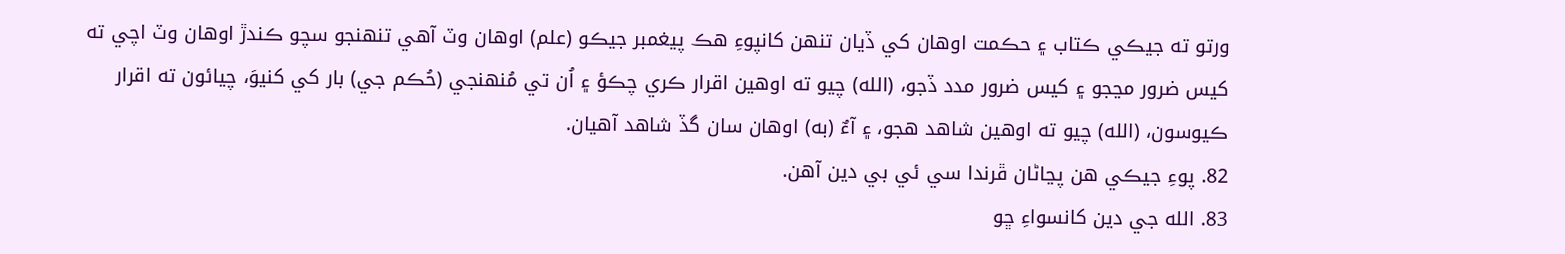ورتو ته جيڪي ڪتاب ۽ حڪمت اوھان کي ڏيان تنھن کانپوءِ ھڪ پيغمبر جيڪو (علم) اوھان وٽ آھي تنھنجو سچو ڪندڙ اوھان وٽ اچي ته کيس ضرور مڃجو ۽ کيس ضرور مدد ڏجو، (الله) چيو ته اوھين اقرار ڪري چڪؤ ۽ اُن تي مُنھنجي (حُڪم جي) بار کي کنيوَ، چيائون ته اقرار ڪيوسون، (الله) چيو ته اوھين شاھد ھجو، ۽ آءٌ (به) اوھان سان گڏ شاھد آھيان.
82. پوءِ جيڪي ھن پڃاڻان ڦرندا سي ئي بي دين آھن.
83. الله جي دين کانسواءِ ڇو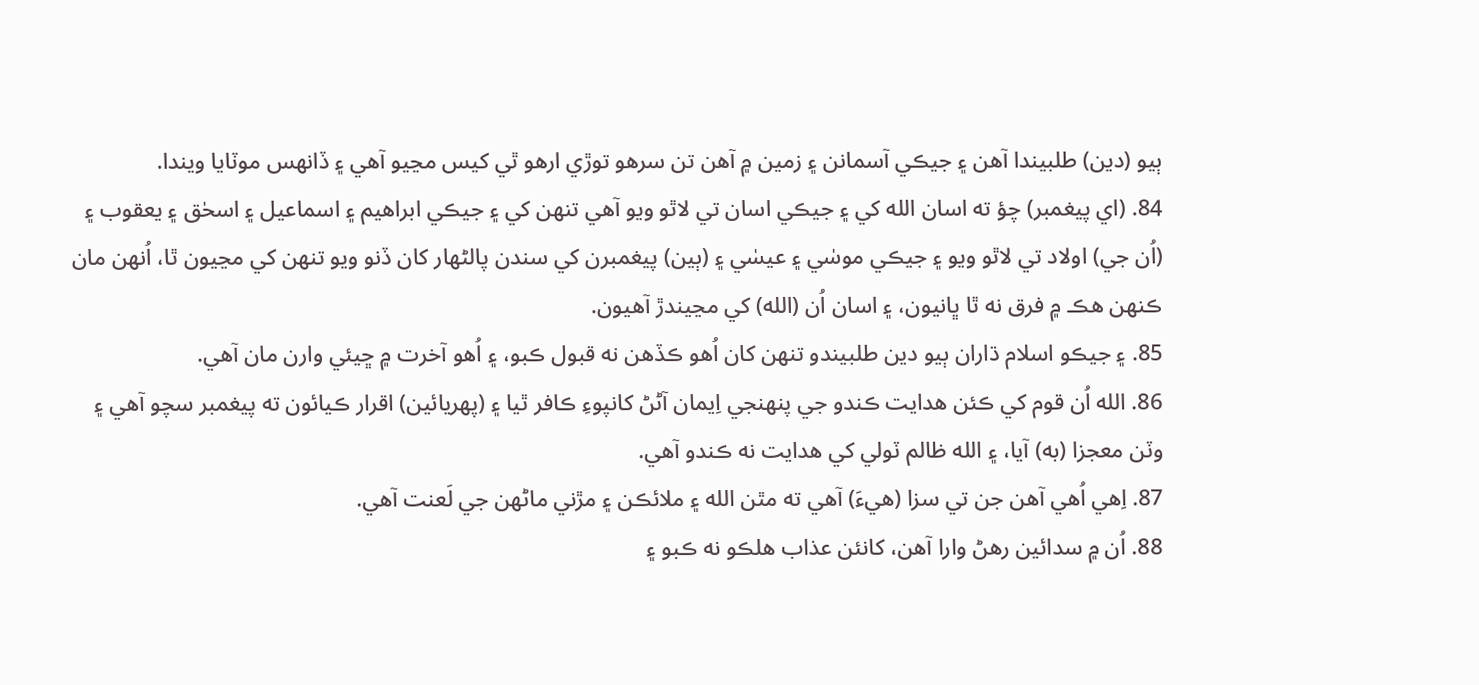ٻيو (دين) طلبيندا آھن ۽ جيڪي آسمانن ۽ زمين ۾ آھن تن سرھو توڙي ارھو ٿي کيس مڃيو آھي ۽ ڏانھس موٽايا ويندا.
84. (اي پيغمبر) چؤ ته اسان الله کي ۽ جيڪي اسان تي لاٿو ويو آھي تنھن کي ۽ جيڪي ابراھيم ۽ اسماعيل ۽ اسحٰق ۽ يعقوب ۽ (اُن جي) اولاد تي لاٿو ويو ۽ جيڪي موسٰي ۽ عيسٰي ۽ (ٻين) پيغمبرن کي سندن پالڻھار کان ڏنو ويو تنھن کي مڃيون ٿا، اُنھن مان ڪنھن ھڪ ۾ فرق نه ٿا ڀانيون، ۽ اسان اُن (الله) کي مڃيندڙ آھيون.
85. ۽ جيڪو اسلام ڌاران ٻيو دين طلبيندو تنھن کان اُھو ڪڏھن نه قبول ڪبو، ۽ اُھو آخرت ۾ ڇيئي وارن مان آھي.
86. الله اُن قوم کي ڪئن ھدايت ڪندو جي پنھنجي اِيمان آڻڻ کانپوءِ ڪافر ٿيا ۽ (پھريائين) اقرار ڪيائون ته پيغمبر سچو آھي ۽ وٽن معجزا (به) آيا، ۽ الله ظالم ٽولي کي ھدايت نه ڪندو آھي.
87. اِھي اُھي آھن جن تي سزا (ھيءَ) آھي ته مٿن الله ۽ ملائڪن ۽ مڙني ماڻھن جي لَعنت آھي.
88. اُن ۾ سدائين رھڻ وارا آھن، کانئن عذاب ھلڪو نه ڪبو ۽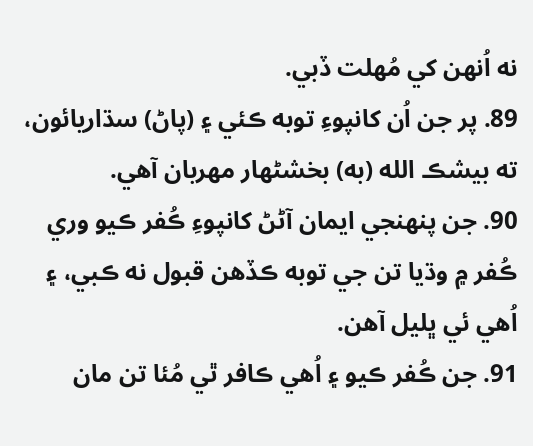نه اُنھن کي مُھلت ڏبي.
89. پر جن اُن کانپوءِ توبه ڪئي ۽ (پاڻ) سڌاريائون، ته بيشڪ الله (به) بخشڻھار مھربان آھي.
90. جن پنھنجي ايمان آڻڻ کانپوءِ ڪُفر ڪيو وري ڪُفر ۾ وڌيا تن جي توبه ڪڏھن قبول نه ڪبي، ۽ اُھي ئي ڀليل آھن.
91. جن ڪُفر ڪيو ۽ اُھي ڪافر ٿي مُئا تن مان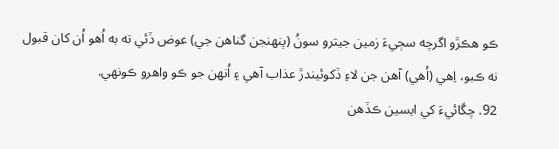ڪو ھڪڙو اگرچه سڄيءَ زمين جيترو سونُ (پنھنجن گناھن جي) عوض ڏئي ته به اُھو اُن کان قبول نه ڪبو، اِھي (اُھي) آھن جن لاءِ ڏکوئيندڙ عذاب آھي ۽ اُنھن جو ڪو واھرو ڪونھي.
92. چڱائيءَ کي ايسين ڪڏھن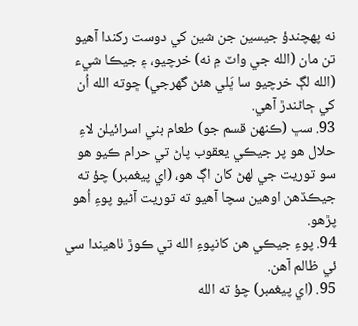نه پھچندؤ جيسين جن شين کي دوست رکندا آھيو تن مان (الله جي واٽ ۾ نه) خرچيو، ۽ جيڪا شيء (الله لڳ خرچيو سا ڀَلي ھئڻ گھرجي) ڇوته الله اُن کي ڄاڻندڙ آھي.
93. سڀ (ڪنھن قسم جو) طعام بني اسرائيلن لاءِ حلال ھو پر جيڪي يعقوب پاڻ تي حرام ڪيو ھو سو توريت جي لھڻ کان اڳ ھو، (اي پيغمبر) چؤ ته جيڪڏھن اوھين سچا آھيو ته توريت آڻيو پوءِ اُھو پڙھو.
94. پوءِ جيڪي ھن کانپوءِ الله تي ڪوڙ ٺاھيندا سي ئي ظالم آھن.
95. (اي پيغمبر) چؤ ته الله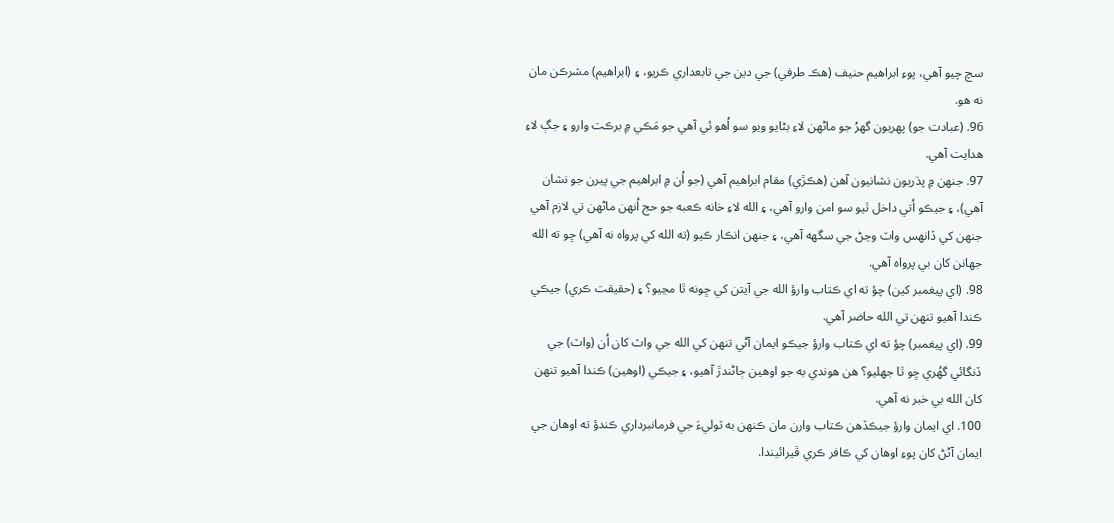سچ چيو آھي، پوءِ ابراھيم حنيف (ھڪ طرفي) جي دين جي تابعداري ڪريو، ۽ (ابراھيم) مشرڪن مان نه ھو.
96. (عبادت جو) پھريون گھرُ جو ماڻھن لاءِ بڻايو ويو سو اُھو ئي آھي جو مَڪي ۾ برڪت وارو ۽ جڳ لاءِ ھدايت آھي.
97. جنھن ۾ پڌريون نشانيون آھن (ھڪڙي) مقام ابراھيم آھي (جو اُن ۾ ابراھيم جي پيرن جو نشان آھي)، ۽ جيڪو اُتي داخل ٿيو سو امن وارو آھي، ۽ الله لاءِ خانه ڪعبه جو حج اُنھن ماڻھن تي لازم آھي جنھن کي ڏانھس واٽ وڃڻ جي سگھه آھي، ۽ جنھن انڪار ڪيو (ته الله کي پرواہ نه آھي) ڇو ته الله جھانن کان بي پرواہ آھي.
98. (اي پيغمبر کين) چؤ ته اي ڪتاب وارؤ الله جي آيتن کي ڇونه ٿا مڃيو؟ ۽ (حقيقت ڪري) جيڪي ڪندا آھيو تنھن تي الله حاضر آھي.
99. (اي پيغمبر) چؤ ته اي ڪتاب وارؤ جيڪو ايمان آڻي تنھن کي الله جي واٽ کان اُن (واٽ) جي ڏنگائي گھُري ڇو ٿا جھليو؟ ھن ھوندي به جو اوھين ڄاڻندڙ آھيو، ۽ جيڪي (اوھين) ڪندا آھيو تنھن کان الله بي خبر نه آھي.
100. اي ايمان وارؤ جيڪڏھن ڪتاب وارن مان ڪنھن به ٽوليءَ جي فرمانبرداري ڪندؤ ته اوھان جي ايمان آڻڻ کان پوءِ اوھان کي ڪافر ڪري ڦيرائيندا.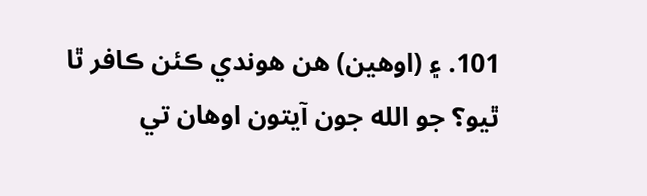101. ۽ (اوھين) ھن ھوندي ڪئن ڪافر ٿا ٿيو؟ جو الله جون آيتون اوھان تي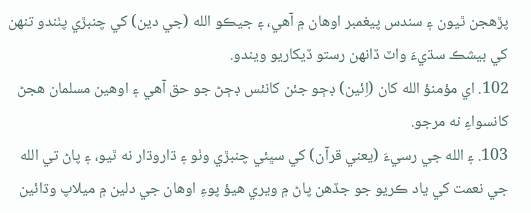پڙھجن ٿيون ۽ سندس پيغمبر اوھان ۾ آھي، ۽ جيڪو الله (جي دين) کي چنبڙي پٺندو تنھن کي بيشڪ سڌيءَ واٽ ڏانھن رستو ڏيکاريو ويندو.
102. اي مؤمنؤ الله کان (اِئين) ڊڄو جئن کانئس ڊڄڻ جو حق آھي ۽ اوھين مسلمان ھجڻ کانسواءِ نه مرجو.
103. ۽ الله جي رسيءَ (يعني قرآن) کي سڀئي چنبڙي وٺو ۽ ڌاروڌار نه ٿيو، ۽ پاڻ تي الله جي نعمت کي ياد ڪريو جو جڏھن پاڻ ۾ ويري ھيؤ پوءِ اوھان جي دلين ۾ ميلاپ وڌائين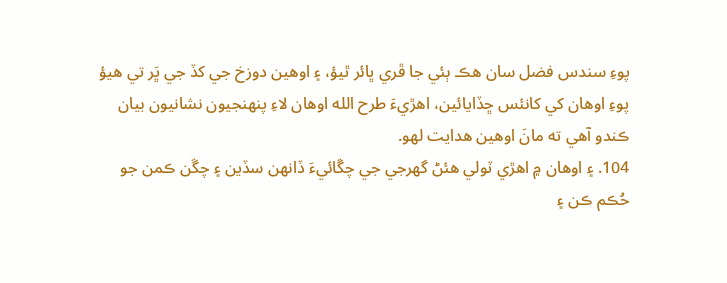پوءِ سندس فضل سان ھڪ ٻئي جا ڦري ڀائر ٿيؤ، ۽ اوھين دوزخ جي کڏ جي ڀَر تي ھيؤ پوءِ اوھان کي کانئس ڇڏايائين، اھڙيءَ طرح الله اوھان لاءِ پنھنجيون نشانيون بيان ڪندو آھي ته مانَ اوھين ھدايت لھو.
104. ۽ اوھان ۾ اھڙي ٽولي ھئڻ گھرجي جي چڱائيءَ ڏانھن سڏين ۽ چڱن ڪمن جو حُڪم ڪن ۽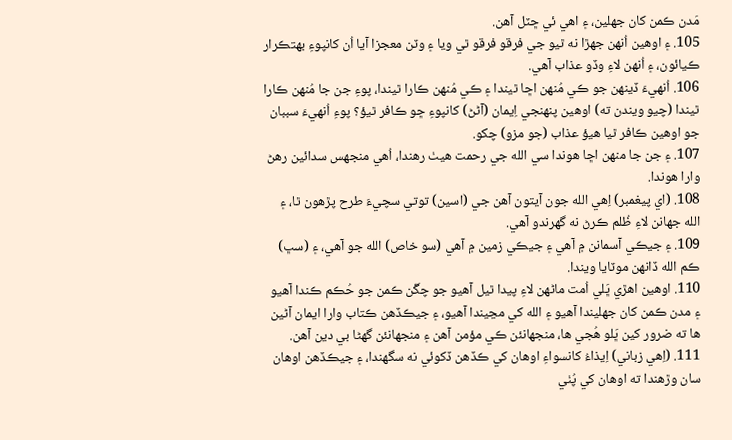مَدن ڪمن کان جھلين، ۽ اھي ئي ڇٽل آھن.
105. ۽ اوھين اُنھن جھڙا نه ٿيو جي فرقو فرقو ٿي ويا ۽ وٽن معجزا آيا اُن کانپوءِ بهتڪرار ڪيائون، ۽ اُنھن لاءِ وڏو عذاب آھي.
106. اُنھيءَ ڏينھن جو ڪي مُنھن اڇا ٿيندا ۽ ڪي مُنھن ڪارا ٿيندا، پوءِ جن جا مُنھن ڪارا ٿيندا (چيو ويندن ته) اوھين پنھنجي اِيمان (آڻڻ) کانپوءِ ڇو ڪافر ٿيؤ؟ پوءِ اُنھيءَ سببان جو اوھين ڪافر ٿيا ھيؤ عذاب (جو مزو) چکو.
107. ۽ جن جا منھن اڇا ھوندا سي الله جي رحمت ھيٺ رھندا، اُھي منجھس سدائين رھڻ وارا ھوندا.
108. (اي پيغمبر) اِھي الله جون آيتون آھن جي (اسين) توتي سچيءَ طرح پڙھون ٿا، ۽ الله جھانن لاءِ ظُلم ڪرڻ نه گھرندو آھي.
109. ۽ جيڪي آسمانن ۾ آھي ۽ جيڪي زمين ۾ آھي (سو خاص) الله جو آھي، ۽ (سڀ) ڪم الله ڏانھن موٽايا ويندا.
110. اوھين اھڙي ڀَلي اُمت ماڻھن لاءِ پيدا ٿيل آھيو جو چڱن ڪمن جو حُڪم ڪندا آھيو ۽ مدن ڪمن کان جھليندا آھيو ۽ الله کي مڃيندا آھيو، ۽ جيڪڏھن ڪتاب وارا ايمان آڻين ھا ته ضرور کين ڀَلو ھُجي ھا، منجھانئن ڪي مؤمن آھن ۽ منجھانئن گھڻا بي دين آھن.
111. (اِھي زباني) اِيذاءُ کانسواءِ اوھان کي ڪڏھن ڏکوئي نه سگھندا، ۽ جيڪڏھن اوھان سان وڙھندا ته اوھان کي پُٺي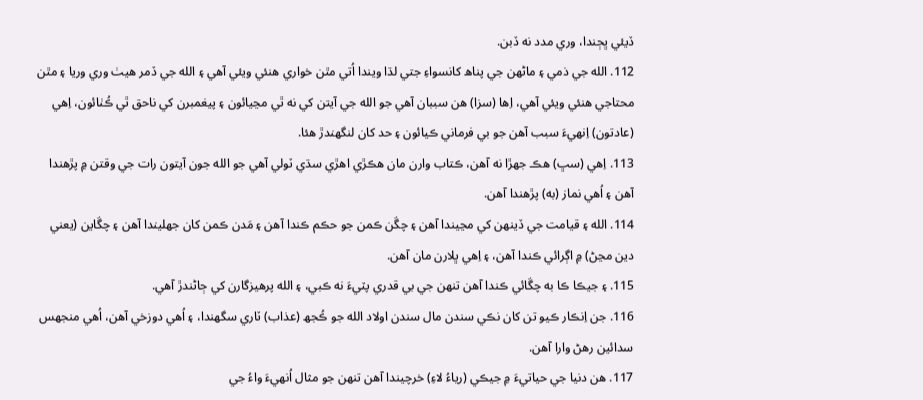ڏيئي ڀڄندا، وري مدد نه ڏبن.
112. الله جي ذمي ۽ ماڻھن جي پناھ کانسواءِ جتي لڌا ويندا اُتي مٿن خواري ھنئي ويئي آھي ۽ الله جي ڏمر ھيٺ وري وريا ۽ مٿن محتاجي ھنئي ويئي آھي، اِھا (سزا) ھن سببان آھي جو الله جي آيتن کي نه ٿي مڃيائون ۽ پيغمبرن کي ناحق ٿي ڪُٺائون، اِھي (عادتون) اِنھيءَ سبب آھن جو بي فرماني ڪيائون ۽ حد کان لنگھندڙ ھئا.
113. اِھي (سڀ) ھڪ جھڙا نه آھن، ڪتاب وارن مان ھڪڙي اھڙي سڌي ٽولي آھي جو الله جون آيتون رات جي وقتن ۾ پڙھندا آھن ۽ اُھي نماز (به) پڙھندا آھن.
114. الله ۽ قيامت جي ڏينھن کي مڃيندا آھن ۽ چڱن ڪمن جو حڪم ڪندا آھن ۽ مَدن ڪمن کان جھليندا آھن ۽ چڱاين (يعني دين مڃڻ) ۾ اڳرائي ڪندا آھن، ۽ اِھي ڀلارن مان آھن.
115. ۽ جيڪا ڪا به چڱائي ڪندا آھن تنھن جي بي قدري پٽيءَ نه ڪبي، ۽ الله پرھيزگارن کي ڄاڻندڙ آھي.
116. جن اِنڪار ڪيو تن کان نڪي سندن مال سندن اولاد الله جو ڪُجھ (عذاب) ٽاري سگھندا، ۽ اُھي دوزخي آھن، اُھي منجھس سدائين رھڻ وارا آھن.
117. ھن دنيا جي حياتيءَ ۾ جيڪي (رياءُ لاءِ) خرچيندا آھن تنھن جو مثال اُنھيءَ واءُ جي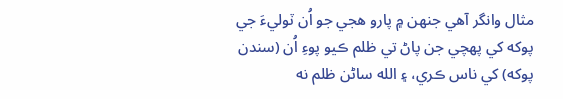مثال وانگر آھي جنھن ۾ پارو ھجي جو اُن ٽوليءَ جي پوکه کي پھچي جن پاڻ تي ظلم ڪيو پوءِ اُن (سندن پوکه) کي ناس ڪري، ۽ الله ساڻن ظلم نه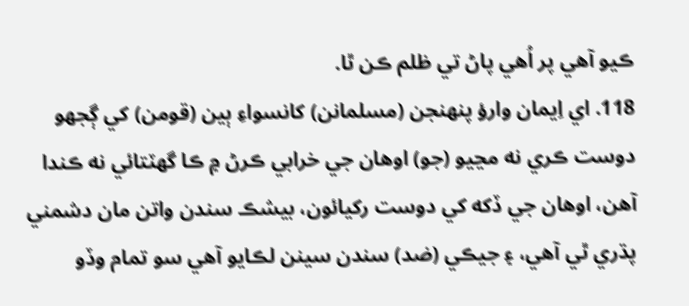ڪيو آھي پر اُھي پاڻ تي ظلم ڪن ٿا.
118. اي اِيمان وارؤ پنھنجن (مسلمانن) کانسواءِ ٻين (قومن) کي ڳجھو دوست ڪري نه مڃيو (جو) اوھان جي خرابي ڪرڻ ۾ ڪا گھٽتائي نه ڪندا آھن، اوھان جي ڏکه کي دوست رکيائون، بيشڪ سندن واتن مان دشمني پڌري ٿي آھي، ۽ جيڪي (ضد) سندن سينن لڪايو آھي سو تمام وڏو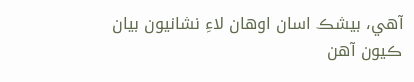آھي، بيشڪ اسان اوھان لاءِ نشانيون بيان ڪيون آھن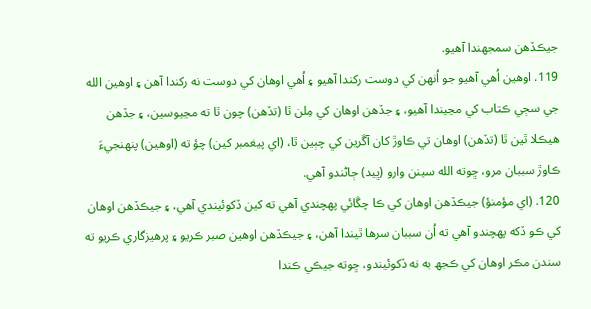جيڪڏھن سمجھندا آھيو.
119. اوھين اُھي آھيو جو اُنھن کي دوست رکندا آھيو ۽ اُھي اوھان کي دوست نه رکندا آھن ۽ اوھين الله جي سڄي ڪتاب کي مڃيندا آھيو، ۽ جڏھن اوھان کي مِلن ٿا (تڏھن) چون ٿا ته مڃيوسين، ۽ جڏھن ھيڪلا ٿين ٿا (تڏھن) اوھان تي ڪاوڙ کان آڱرين کي چٻين ٿا، (اي پيغمبر کين) چؤ ته (اوھين) پنھنجيءَ ڪاوڙ سببان مرو، ڇوته الله سينن وارو (ڀيد) ڄاڻندو آھي.
120. (اي مؤمنؤ) جيڪڏھن اوھان کي ڪا چڱائي پھچندي آھي ته کين ڏکوئيندي آھي، ۽ جيڪڏھن اوھان کي ڪو ڏکه پھچندو آھي ته اُن سببان سرھا ٿيندا آھن، ۽ جيڪڏھن اوھين صبر ڪريو ۽ پرھيزگاري ڪريو ته سندن مڪر اوھان کي ڪجھ به نه ڏکوئيندو، ڇوته جيڪي ڪندا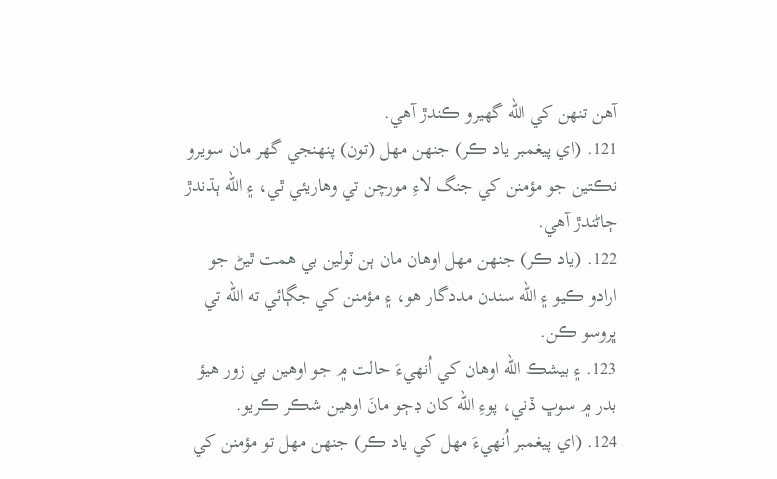آھن تنھن کي الله گھيرو ڪندڙ آھي.
121. (اي پيغمبر ياد ڪر) جنھن مھل (تون) پنھنجي گھر مان سويرو نڪتين جو مؤمنن کي جنگ لاءِ مورچن تي وھاريئي ٿي، ۽ الله ٻڌندڙ ڄاڻندڙ آھي.
122. (ياد ڪر) جنھن مھل اوھان مان ٻن ٽولين بي ھمت ٿيڻ جو ارادو ڪيو ۽ الله سندن مددگار ھو، ۽ مؤمنن کي جڳائي ته الله تي ڀروسو ڪن.
123. ۽ بيشڪ الله اوھان کي اُنھيءَ حالت ۾ جو اوھين بي زور ھيؤ بدر ۾ سوڀ ڏني، پوءِ الله کان ڊڄو مانَ اوھين شڪر ڪريو.
124. (اي پيغمبر اُنھيءَ مھل کي ياد ڪر) جنھن مھل تو مؤمنن کي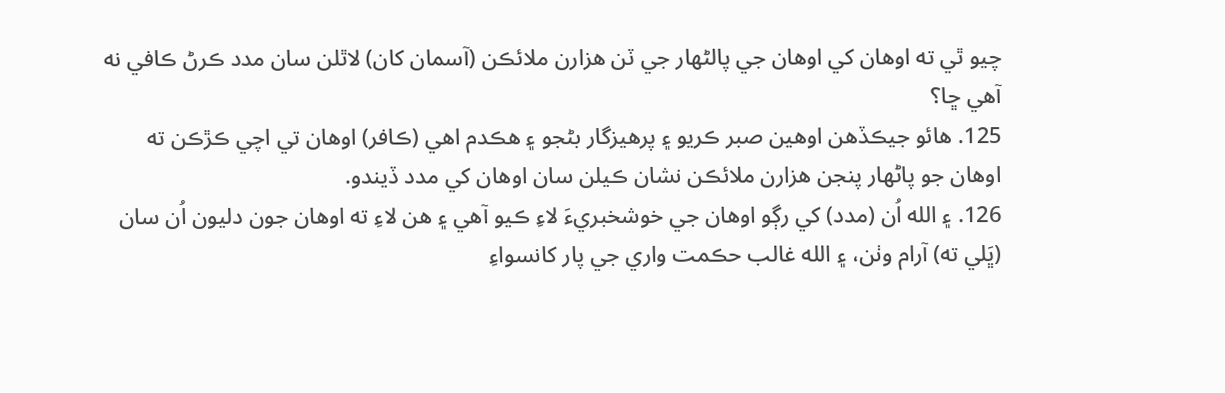چيو ٿي ته اوھان کي اوھان جي پالڻھار جي ٽن ھزارن ملائڪن (آسمان کان) لاٿلن سان مدد ڪرڻ ڪافي نه آھي ڇا؟
125. ھائو جيڪڏھن اوھين صبر ڪريو ۽ پرھيزگار بڻجو ۽ ھڪدم اھي (ڪافر) اوھان تي اچي ڪڙڪن ته اوھان جو پاڻھار پنجن ھزارن ملائڪن نشان ڪيلن سان اوھان کي مدد ڏيندو.
126. ۽ الله اُن (مدد) کي رڳو اوھان جي خوشخبريءَ لاءِ ڪيو آھي ۽ ھن لاءِ ته اوھان جون دليون اُن سان (ڀَلي ته) آرام وٺن، ۽ الله غالب حڪمت واري جي پار کانسواءِ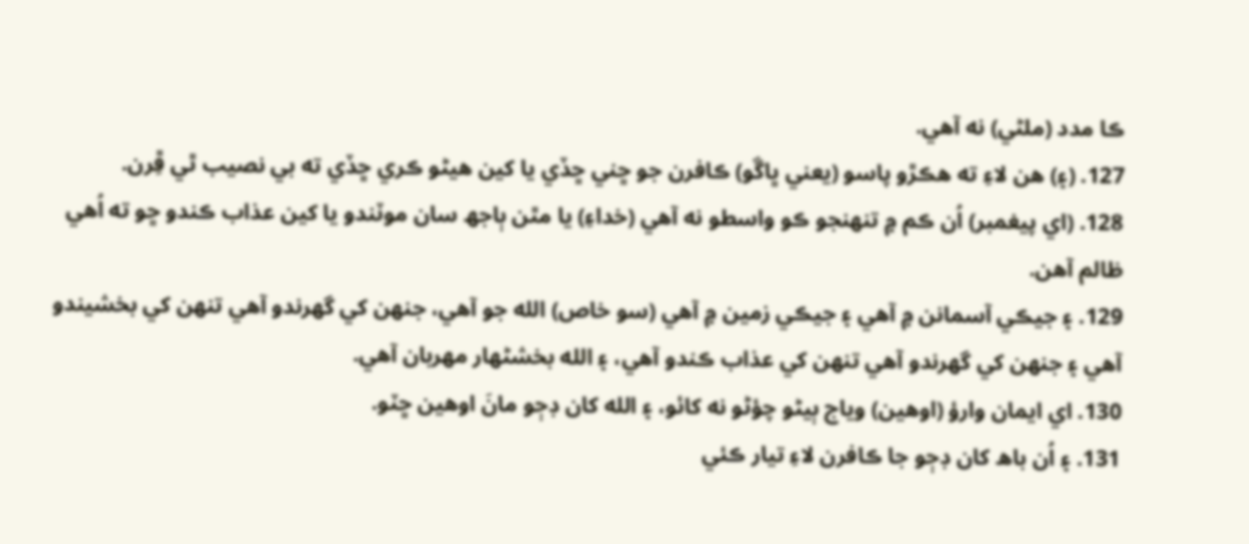ڪا مدد (ملڻي) نه آھي.
127. (۽) ھن لاءِ ته ھڪڙو پاسو (يعني ڀاڱو) ڪافرن جو ڇني ڇڏي يا کين ھيڻو ڪري ڇڏي ته بي نصيب ٿي ڦِرن.
128. (اي پيغمبر) اُن ڪم ۾ تنھنجو ڪو واسطو نه آھي (خداءِ) يا مٿن ٻاجھ سان موٽندو يا کين عذاب ڪندو ڇو ته اُھي ظالم آھن.
129. ۽ جيڪي آسمانن ۾ آھي ۽ جيڪي زمين ۾ آھي (سو خاص) الله جو آھي، جنھن کي گھرندو آھي تنھن کي بخشيندو آھي ۽ جنھن کي گھرندو آھي تنھن کي عذاب ڪندو آھي، ۽ الله بخشڻھار مھربان آھي.
130. اي ايمان وارؤ (اوھين) وياج ٻيڻو چؤڻو نه کائو، ۽ الله کان ڊڄو مانَ اوھين ڇٽو.
131. ۽ اُن باھ کان ڊڄو جا ڪافرن لاءِ تيار ڪئي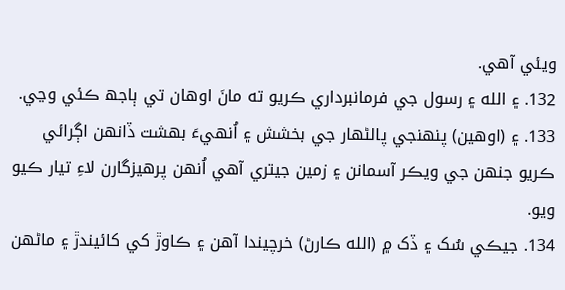ويئي آھي.
132. ۽ الله ۽ رسول جي فرمانبرداري ڪريو ته مانَ اوھان تي ٻاجھ ڪئي وڃي.
133. ۽ (اوھين) پنھنجي پالڻھار جي بخشش ۽ اُنھيءَ بھشت ڏانھن اڳرائي ڪريو جنھن جي ويڪر آسمانن ۽ زمين جيتري آھي اُنھن پرھيزگارن لاءِ تيار ڪيو ويو.
134. جيڪي سُک ۽ ڏک ۾ (الله ڪارڻ) خرچيندا آھن ۽ ڪاوڙ کي کائيندڙ ۽ ماڻھن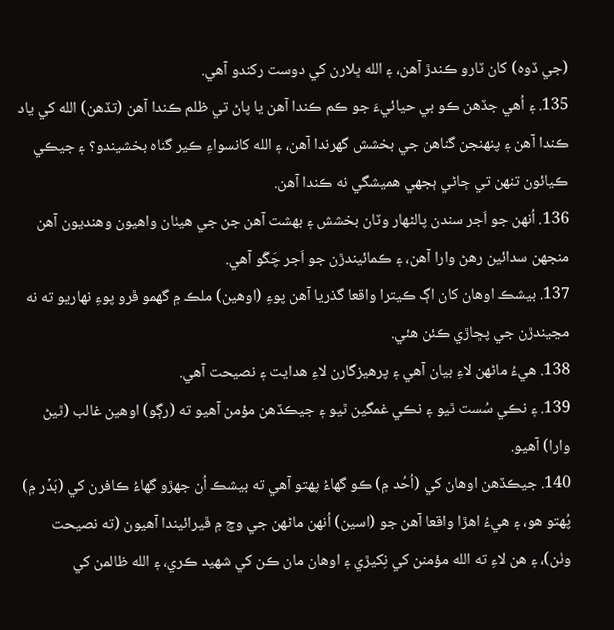(جي ڏوہ) کان ٽارو ڪندڙ آھن، ۽ الله ڀلارن کي دوست رکندو آھي.
135. ۽ اُھي جڏھن ڪو بي حيائيءَ جو ڪم ڪندا آھن يا پاڻ تي ظلم ڪندا آھن (تڏھن) الله کي ياد ڪندا آھن ۽ پنھنجن گناھن جي بخشش گھرندا آھن، ۽ الله کانسواءِ ڪير گناہ بخشيندو؟ ۽ جيڪي ڪيائون تنھن تي ڄاڻي ٻجھي ھميشگي نه ڪندا آھن.
136. اُنھن جو اَجر سندن پالڻھار وٽان بخشش ۽ بھشت آھن جن جي ھيٺان واھيون وھنديون آھن منجھن سدائين رھڻ وارا آھن، ۽ ڪمائيندڙن جو اَجر چَڱو آھي.
137. بيشڪ اوھان کان اڳ ڪيترا واقعا گذريا آھن پوءِ (اوھين) ملڪ ۾ گھمو ڦرو پوءِ نھاريو ته نه مڃيندڙن جي پڇاڙي ڪئن ھئي.
138. ھيءُ ماڻھن لاءِ بيان آھي ۽ پرھيزگارن لاءِ ھدايت ۽ نصيحت آھي.
139. ۽ نڪي سُست ٿيو ۽ نڪي غمگين ٿيو ۽ جيڪڏھن مؤمن آھيو ته (رڳو) اوھين غالب (ٿيڻ وارا) آھيو.
140. جيڪڏھن اوھان کي (اُحُد ۾) ڪو گھاءُ پھتو آھي ته بيشڪ اُن جھڙو گھاءُ ڪافرن کي (بَدۡر ۾) پُھتو ھو، ۽ ھيءُ اھڙا واقعا آھن جو (اسين) اُنھن ماڻھن جي وچ ۾ ڦيرائيندا آھيون (ته نصيحت وٺن)، ۽ ھن لاءِ ته الله مؤمنن کي نِکيڙي ۽ اوھان مان ڪن کي شھيد ڪري، ۽ الله ظالمن کي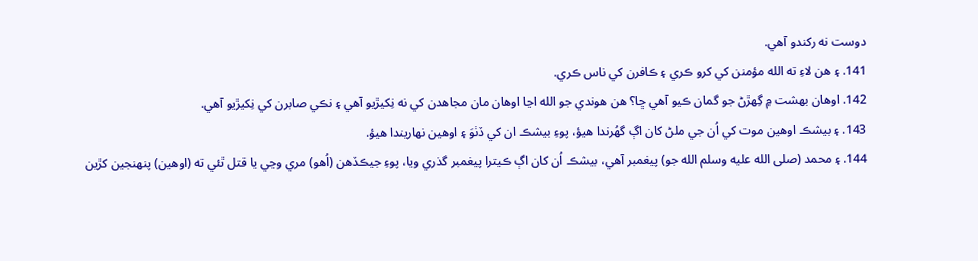دوست نه رکندو آھي.
141. ۽ ھن لاءِ ته الله مؤمنن کي کرو ڪري ۽ ڪافرن کي ناس ڪري.
142. اوھان بھشت ۾ گِھڙڻ جو گمان ڪيو آھي ڇا؟ ھن ھوندي جو الله اڃا اوھان مان مجاھدن کي نه نِکيڙيو آھي ۽ نڪي صابرن کي نِکيڙيو آھي.
143. ۽ بيشڪ اوھين موت کي اُن جي ملڻ کان اڳ گھُرندا ھيؤ، پوءِ بيشڪ ان کي ڏٺوَ ۽ اوھين نھاريندا ھيؤ.
144. ۽ محمد (صلى الله عليه وسلم الله جو) پيغمبر آھي، بيشڪ اُن کان اڳ ڪيترا پيغمبر گذري ويا، پوءِ جيڪڏھن (اُھو) مري وڃي يا قتل ٿئي ته (اوھين) پنھنجين کڙين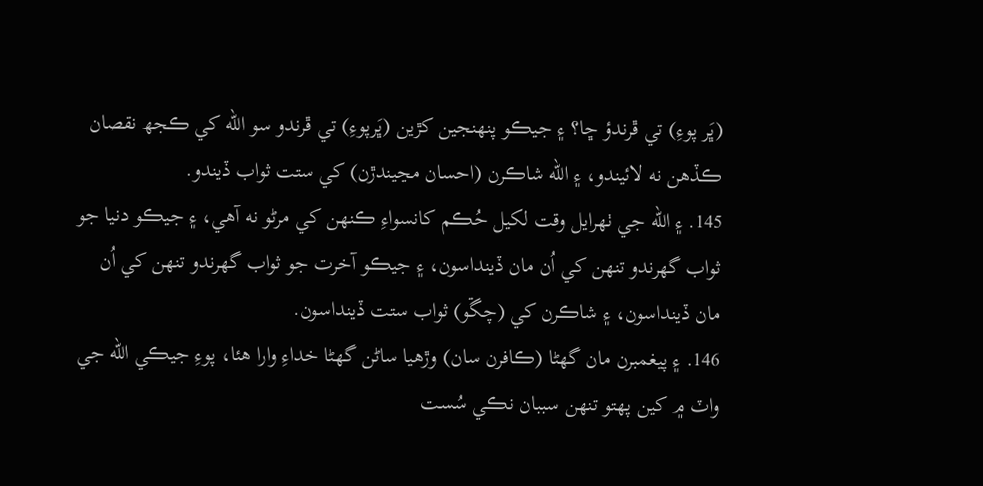(ڀَر پوءِ) تي ڦرندؤ ڇا؟ ۽ جيڪو پنھنجين کڙين (ڀَرپوءِ) تي ڦرندو سو الله کي ڪجھ نقصان ڪڏھن نه لائيندو، ۽ الله شاڪرن (احسان مڃيندڙن) کي ستت ثواب ڏيندو.
145. ۽ الله جي ٺھرايل وقت لکيل حُڪم کانسواءِ ڪنھن کي مرڻو نه آھي، ۽ جيڪو دنيا جو ثواب گھرندو تنھن کي اُن مان ڏينداسون، ۽ جيڪو آخرت جو ثواب گھرندو تنھن کي اُن مان ڏينداسون، ۽ شاڪرن کي (چڱو) ثواب ستت ڏينداسون.
146. ۽ پيغمبرن مان گھڻا (ڪافرن سان) وڙھيا ساڻن گھڻا خداءِ وارا ھئا، پوءِ جيڪي الله جي واٽ ۾ کين پھتو تنھن سببان نڪي سُست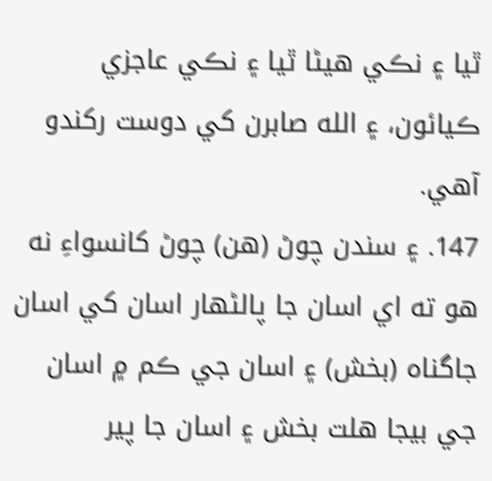ٿيا ۽ نڪي ھيڻا ٿيا ۽ نڪي عاجزي ڪيائون، ۽ الله صابرن کي دوست رکندو آھي.
147. ۽ سندن چوڻ (ھن) چوڻ کانسواءِ نه ھو ته اي اسان جا پالڻھار اسان کي اسان جاگناہ (بخش) ۽ اسان جي ڪم ۾ اسان جي بيجا ھلت بخش ۽ اسان جا پير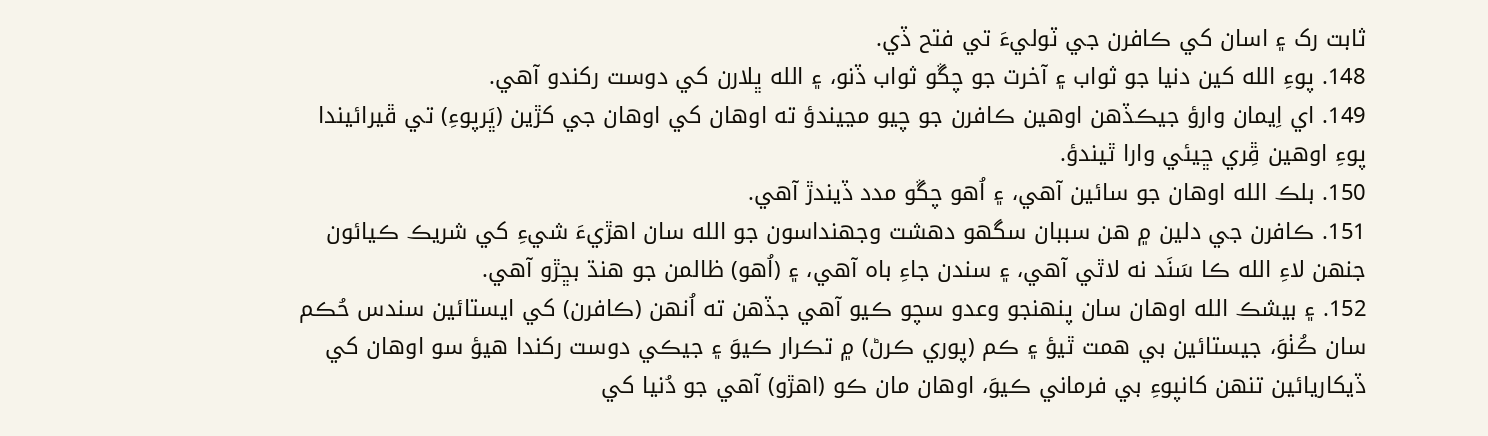ثابت رک ۽ اسان کي ڪافرن جي ٽوليءَ تي فتح ڏي.
148. پوءِ الله کين دنيا جو ثواب ۽ آخرت جو چڱو ثواب ڏنو، ۽ الله ڀلارن کي دوست رکندو آھي.
149. اي اِيمان وارؤ جيڪڏھن اوھين ڪافرن جو چيو مڃيندؤ ته اوھان کي اوھان جي کڙين (ڀَرپوءِ) تي ڦيرائيندا پوءِ اوھين ڦِري ڇيئي وارا ٿيندؤ.
150. بلڪ الله اوھان جو سائين آھي، ۽ اُھو چڱو مدد ڏيندڙ آھي.
151. ڪافرن جي دلين ۾ ھن سببان سگھو دھشت وجھنداسون جو الله سان اھڙيءَ شيءِ کي شريڪ ڪيائون جنھن لاءِ الله ڪا سَنَد نه لاٿي آھي، ۽ سندن جاءِ باہ آھي، ۽ (اُھو) ظالمن جو ھنڌ بڇڙو آھي.
152. ۽ بيشڪ الله اوھان سان پنھنجو وعدو سچو ڪيو آھي جڏھن ته اُنھن (ڪافرن) کي ايستائين سندس حُڪم سان ڪُٺوَ، جيستائين بي ھمت ٿيؤ ۽ ڪم (پوري ڪرڻ) ۾ تڪرار ڪيوَ ۽ جيڪي دوست رکندا ھيؤ سو اوھان کي ڏيکاريائين تنھن کانپوءِ بي فرماني ڪيوَ، اوھان مان ڪو (اھڙو) آھي جو دُنيا کي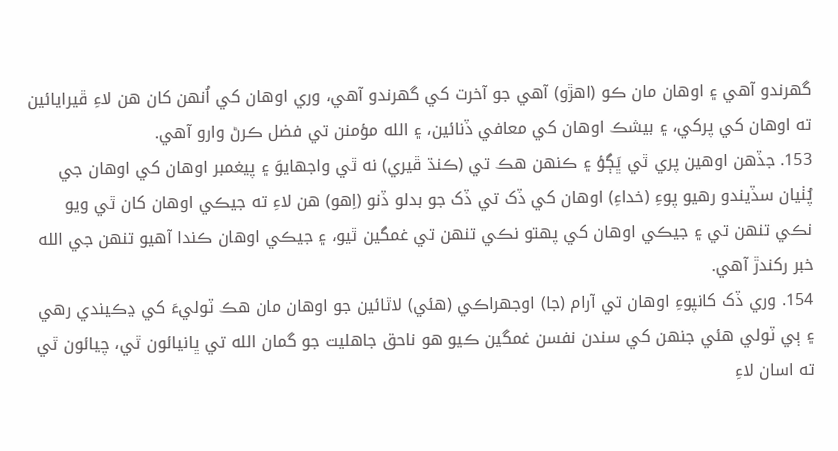گھرندو آھي ۽ اوھان مان ڪو (اھڙو) آھي جو آخرت کي گھرندو آھي، وري اوھان کي اُنھن کان ھن لاءِ ڦيرايائين ته اوھان کي پرکي، ۽ بيشڪ اوھان کي معافي ڏنائين، ۽ الله مؤمنن تي فضل ڪرڻ وارو آھي.
153. جڏھن اوھين پري ٿي ڀَڳؤ ۽ ڪنھن ھڪ تي (ڪنڌ ڦيري) نه ٿي واجھايوَ ۽ پيغمبر اوھان کي اوھان جي پُٺيان سڏيندو رھيو پوءِ (خداءِ) اوھان کي ڏک تي ڏک جو بدلو ڏنو (اِھو) ھن لاءِ ته جيڪي اوھان کان ٿي ويو نڪي تنھن تي ۽ جيڪي اوھان کي پھتو نڪي تنھن تي غمگين ٿيو، ۽ جيڪي اوھان ڪندا آھيو تنھن جي الله خبر رکندڙ آھي.
154. وري ڏک کانپوءِ اوھان تي آرام (جا) اوجھراڪي (ھئي) لاٿائين جو اوھان مان ھڪ ٽوليءَ کي ڍڪيندي رھي ۽ ٻي ٽولي ھئي جنھن کي سندن نفسن غمگين ڪيو ھو ناحق جاھليت جو گمان الله تي ڀانيائون ٿي، چيائون ٿي ته اسان لاءِ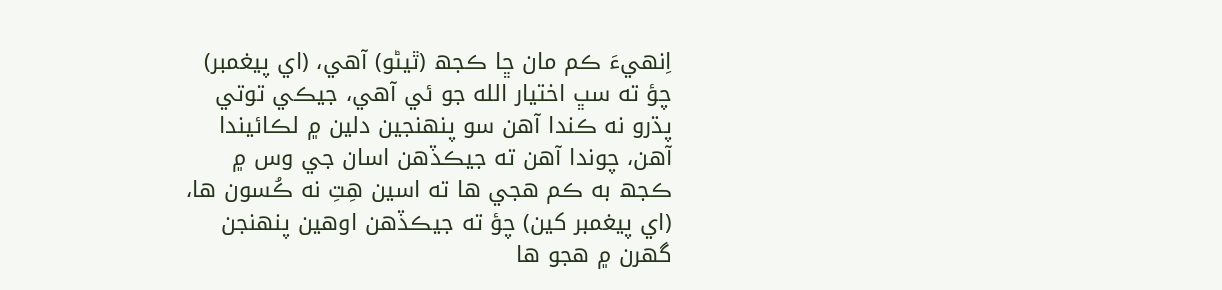اِنھيءَ ڪم مان ڇا ڪجھ (ٿيڻو) آھي، (اي پيغمبر) چؤ ته سڀ اختيار الله جو ئي آھي، جيڪي توتي پڌرو نه ڪندا آھن سو پنھنجين دلين ۾ لڪائيندا آھن، چوندا آھن ته جيڪڏھن اسان جي وس ۾ ڪجھ به ڪم ھجي ھا ته اسين ھِتِ نه ڪُسون ھا، (اي پيغمبر کين) چؤ ته جيڪڏھن اوھين پنھنجن گھرن ۾ ھجو ھا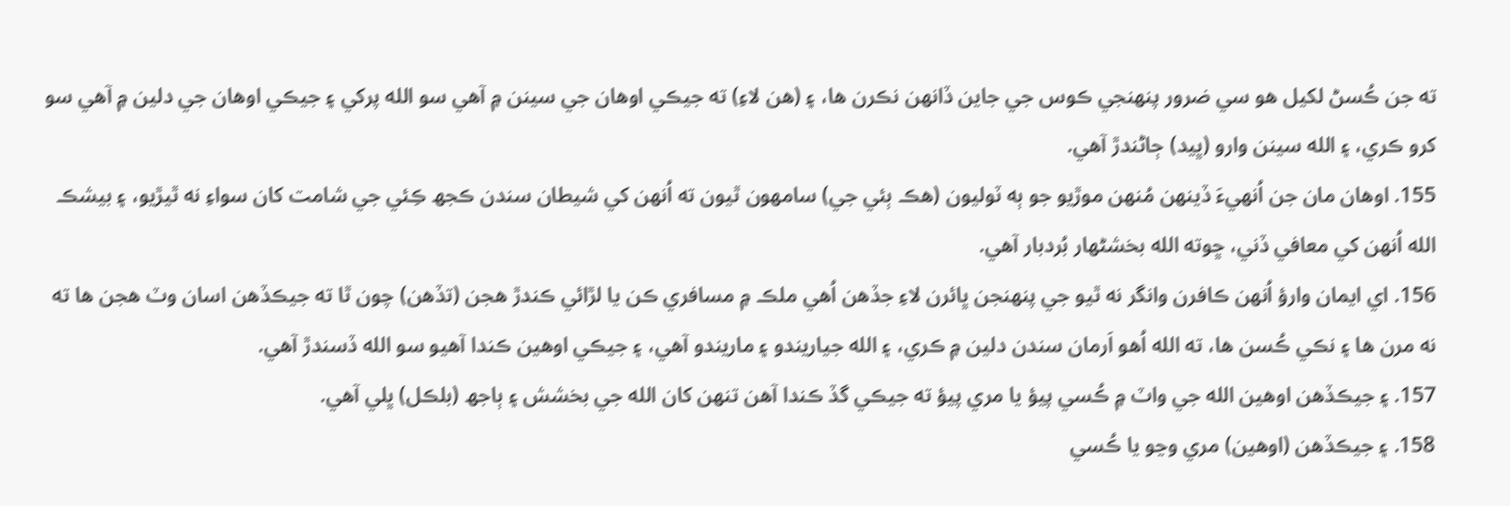ته جن ڪُسڻ لکيل ھو سي ضرور پنھنجي ڪوس جي جاين ڏانھن نڪرن ھا، ۽ (ھن لاءِ) ته جيڪي اوھان جي سينن ۾ آھي سو الله پرکي ۽ جيڪي اوھان جي دلين ۾ آھي سو کرو ڪري، ۽ الله سينن وارو (ڀيد) ڄاڻندڙ آھي.
155. اوھان مان جن اُنھيءَ ڏينھن مُنھن موڙيو جو ٻه ٽوليون (ھڪ ٻئي جي) سامھون ٿيون ته اُنھن کي شيطان سندن ڪجھ ڪِئي جي شامت کان سواءِ نه ٿيڙيو، ۽ بيشڪ الله اُنھن کي معافي ڏني، ڇوته الله بخشڻھار بُردبار آھي.
156. اي ايمان وارؤ اُنھن ڪافرن وانگر نه ٿيو جي پنھنجن ڀائرن لاءِ جڏھن اُھي ملڪ ۾ مسافري ڪن يا لڙائي ڪندڙ ھجن (تڏھن) چون ٿا ته جيڪڏھن اسان وٽ ھجن ھا ته نه مرن ھا ۽ نڪي ڪُسن ھا، ته الله اُھو اَرمان سندن دلين ۾ ڪري، ۽ الله جياريندو ۽ ماريندو آھي، ۽ جيڪي اوھين ڪندا آھيو سو الله ڏسندڙ آھي.
157. ۽ جيڪڏھن اوھين الله جي واٽ ۾ ڪُسي پيؤ يا مري پيؤ ته جيڪي گڏ ڪندا آھن تنھن کان الله جي بخشش ۽ ٻاجھ (بلڪل) ڀلي آھي.
158. ۽ جيڪڏھن (اوھين) مري وڃو يا ڪُسي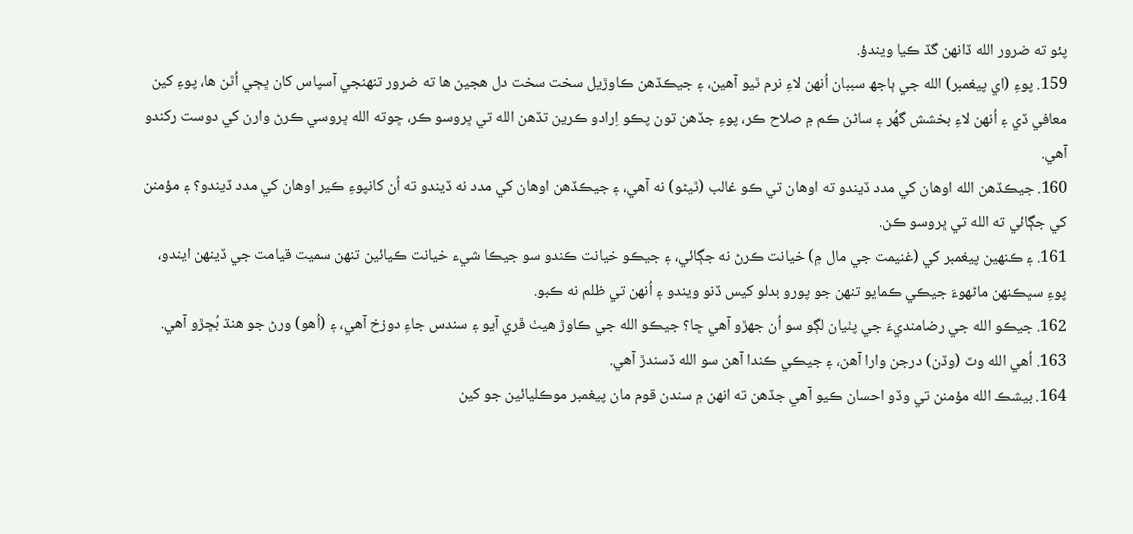پئو ته ضرور الله ڏانھن گڏ ڪيا ويندؤ.
159. پوءِ (اي پيغمبر) الله جي ٻاجھ سببان اُنھن لاءِ نرم ٿيو آھين، ۽ جيڪڏھن ڪاوڙيل سخت سخت دل ھجين ھا ته ضرور تنھنجي آسپاس کان ڀڄي اُٿن ھا، پوءِ کين معافي ڏي ۽ اُنھن لاءِ بخشش گھُر ۽ ساڻن ڪم ۾ صلاح ڪر، پوءِ جڏھن تون پڪو اِرادو ڪرين تڏھن الله تي ڀروسو ڪر، ڇوته الله ڀروسي ڪرڻ وارن کي دوست رکندو آھي.
160. جيڪڏھن الله اوھان کي مدد ڏيندو ته اوھان تي ڪو غالب (ٿيڻو) نه آھي، ۽ جيڪڏھن اوھان کي مدد نه ڏيندو ته اُن کانپوءِ ڪير اوھان کي مدد ڏيندو؟ ۽ مؤمنن کي جڳائي ته الله تي ڀروسو ڪن.
161. ۽ ڪنھين پيغمبر کي (غنيمت جي مال ۾) خيانت ڪرڻ نه جڳائي، ۽ جيڪو خيانت ڪندو سو جيڪا شيء خيانت ڪيائين تنھن سميت قيامت جي ڏينھن ايندو، پوءِ سڀڪنھن ماڻھوءَ جيڪي ڪمايو تنھن جو پورو بدلو کيس ڏنو ويندو ۽ اُنھن تي ظلم نه ڪبو.
162. جيڪو الله جي رضامنديءَ جي پٺيان لڳو سو اُن جھڙو آھي ڇا؟ جيڪو الله جي ڪاوڙ ھيٺ ڦري آيو ۽ سندس جاءِ دوزخ آھي، ۽ (اُھو) ورڻ جو ھنڌ بُڇڙو آھي.
163. اُھي الله وٽ (وڏن) درجن وارا آھن، ۽ جيڪي ڪندا آھن سو الله ڏسندڙ آھي.
164. بيشڪ الله مؤمنن تي وڏو احسان ڪيو آھي جڏھن ته انھن ۾ سندن قوم مان پيغمبر موڪليائين جو کين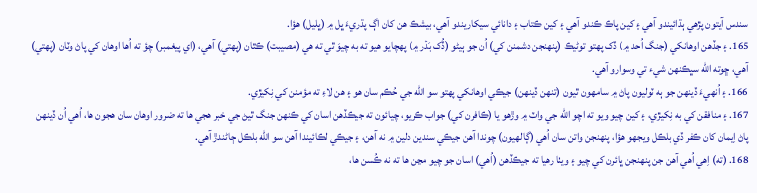سندس آيتون پڙھي ٻڌائيندو آھي ۽ کين پاڪ ڪندو آھي ۽ کين ڪتاب ۽ دانائي سيکاريندو آھي، بيشڪ ھن کان اڳ پڌريءَ ڀل ۾ (ڀليل) ھؤا.
165. ۽ جڏھن اوھانکي (جنگ اُحد ۾) ڏک پھتو توڻيڪ (پنھنجن دشمنن کي) اُن جو ٻيڻو (ڏُک بَدۡر ۾) پھچايو ھيو ته به چيوَ ٿي ته ھي (مصيبت) ڪٿان (پھتي) آھي، (اي پيغمبر) چؤ ته اُھا اوھان کي پاڻ وٽان (پھتي) آھي، ڇوته الله سڀڪنھن شيء تي وسوارو آھي.
166. ۽ اُنھيءَ ڏينھن جو ٻه ٽوليون پاڻ ۾ سامھون ٿيون (تنھن ڏينھن) جيڪي اوھانکي پھتو سو الله جي حُڪم سان ھو ۽ ھن لاءِ ته مؤمنن کي نِکيڙي.
167. ۽ منافقن کي به نِکيڙي، ۽ کين چيو ويو ته اچو الله جي واٽ ۾ وڙھو يا (ڪافرن کي) جواب ڪريو، چيائون ته جيڪڏھن اسان کي ڪنھن جنگ ٿيڻ جي خبر ھجي ھا ته ضرور اوھان سان ھجون ھا، اُھي اُن ڏينھن پاڻ اِيمان کان ڪفر ڏي بلڪل ويجھو ھؤا، پنھنجن واتن سان اُھي (ڳالھيون) چوندا آھن جيڪي سندين دلين ۾ نه آھن، ۽ جيڪي لڪائيندا آھن سو الله بلڪل ڄاڻندڙ آھي.
168. (ته) اِھي اُھي آھن جن پنھنجن ڀائرن کي چيو ۽ ويٺا رھيا ته جيڪڏھن (اُھي) اسان جو چيو مڃن ھا ته نه ڪُسن ھا،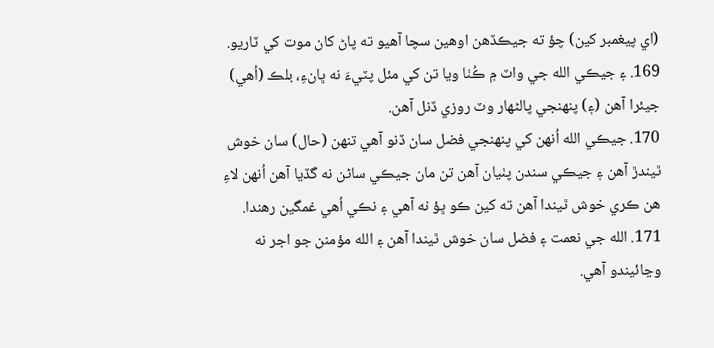(اي پيغمبر کين) چؤ ته جيڪڏھن اوھين سچا آھيو ته پاڻ کان موت کي ٽاريو.
169. ۽ جيڪي الله جي واٽ ۾ ڪُٺا ويا تن کي مئل پٽيءَ نه ڀانءِ، بلڪ (اُھي) جيئرا آھن (۽) پنھنجي پالڻھار وٽ روزي ڏنل آھن.
170. جيڪي الله اُنھن کي پنھنجي فضل سان ڏنو آھي تنھن (حال) سان خوش ٿيندڙ آھن ۽ جيڪي سندن پٺيان آھن تن مان جيڪي ساڻن نه گڏيا آھن اُنھن لاءِ ھن ڪري خوش ٿيندا آھن ته کين ڪو ڀؤ نه آھي ۽ نڪي اُھي غمگين رھندا.
171. الله جي نعمت ۽ فضل سان خوش ٿيندا آھن ۽ الله مؤمنن جو اجر نه وڃائيندو آھي.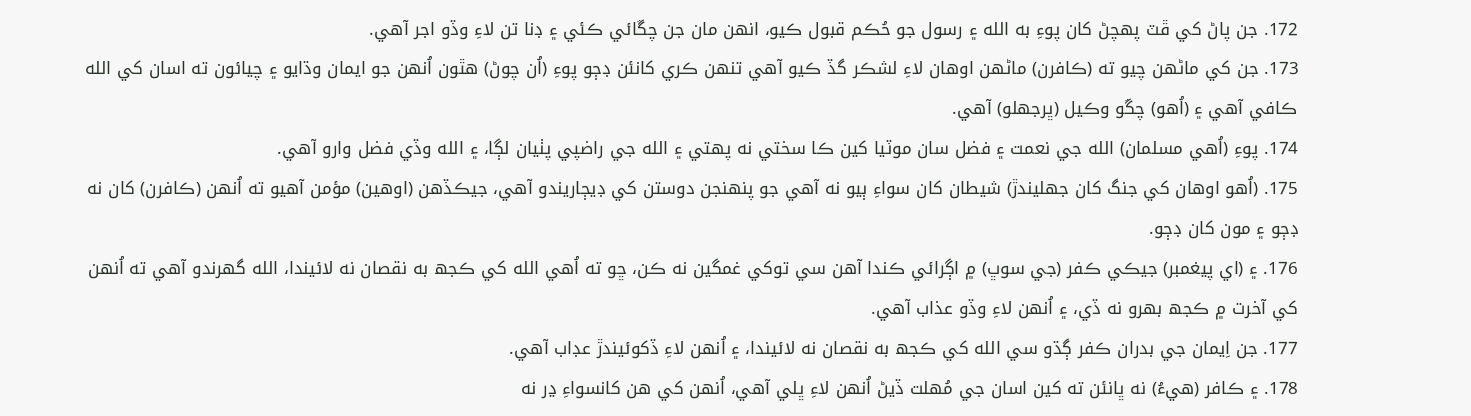172. جن پاڻ کي ڦٽ پھچڻ کان پوءِ به الله ۽ رسول جو حُڪم قبول ڪيو، انھن مان جن چڱائي ڪئي ۽ ڊنا تن لاءِ وڏو اجر آھي.
173. جن کي ماڻھن چيو ته (ڪافرن) ماڻھن اوھان لاءِ لشڪر گڏ ڪيو آھي تنھن ڪري کانئن ڊڄو پوءِ (اُن چوڻ) ھٿون اُنھن جو ايمان وڌايو ۽ چيائون ته اسان کي الله ڪافي آھي ۽ (اُھو) چڱو وڪيل (ڀرجھلو) آھي.
174. پوءِ (اُھي مسلمان) الله جي نعمت ۽ فضل سان موٽيا کين ڪا سختي نه پھتي ۽ الله جي راضپي پٺيان لڳا، ۽ الله وڏي فضل وارو آھي.
175. (اُھو اوھان کي جنگ کان جھليندڙ) شيطان کان سواءِ ٻيو نه آھي جو پنھنجن دوستن کي ڊيڄاريندو آھي، جيڪڏھن (اوھين) مؤمن آھيو ته اُنھن (ڪافرن) کان نه ڊڄو ۽ مون کان ڊڄو.
176. ۽ (اي پيغمبر) جيڪي ڪفر (جي سوڀ) ۾ اڳرائي ڪندا آھن سي توکي غمگين نه ڪن، ڇو ته اُھي الله کي ڪجھ به نقصان نه لائيندا، الله گھرندو آھي ته اُنھن کي آخرت ۾ ڪجھ بھرو نه ڏي، ۽ اُنھن لاءِ وڏو عذاب آھي.
177. جن اِيمان جي بدران ڪفر ڳڌو سي الله کي ڪجھ به نقصان نه لائيندا، ۽ اُنھن لاءِ ڏکوئيندڙ عڊاب آھي.
178. ۽ ڪافر (ھيءُ) نه ڀانئن ته کين اسان جي مُھلت ڏيڻ اُنھن لاءِ ڀلي آھي، اُنھن کي ھن کانسواءِ ڍر نه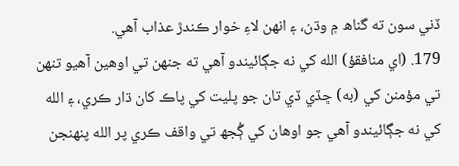ڏني سون ته گناھ ۾ وڌن، ۽ انھن لاءِ خوار ڪندڙ عذاب آھي.
179. (اي منافقؤ) الله کي نه جڳائيندو آھي ته جنھن تي اوھين آھيو تنھن تي مؤمنن کي (به) ڇڏي ڏي تان جو پليت کي پاڪ کان ڌار ڪري، ۽ الله کي نه جڳائيندو آھي جو اوھان کي ڳُجھ تي واقف ڪري پر الله پنھنجن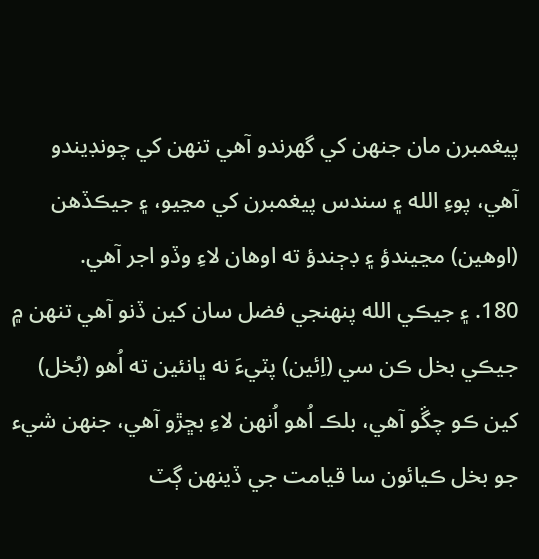پيغمبرن مان جنھن کي گھرندو آھي تنھن کي چونڊيندو آھي، پوءِ الله ۽ سندس پيغمبرن کي مڃيو، ۽ جيڪڏھن (اوھين) مڃيندؤ ۽ ڊڄندؤ ته اوھان لاءِ وڏو اجر آھي.
180. ۽ جيڪي الله پنھنجي فضل سان کين ڏنو آھي تنھن ۾ جيڪي بخل ڪن سي (اِئين) پٽيءَ نه ڀانئين ته اُھو (بُخل) کين ڪو چڱو آھي، بلڪ اُھو اُنھن لاءِ بڇڙو آھي، جنھن شيء جو بخل ڪيائون سا قيامت جي ڏينھن ڳٽ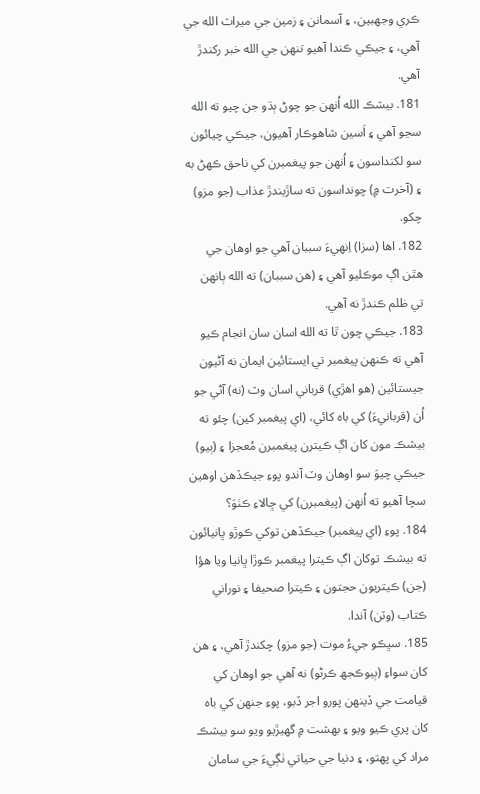ڪري وجھبين، ۽ آسمانن ۽ زمين جي ميراث الله جي آھي، ۽ جيڪي ڪندا آھيو تنھن جي الله خبر رکندڙ آھي.
181. بيشڪ الله اُنھن جو چوڻ ٻڌو جن چيو ته الله سڃو آھي ۽ اَسين شاھوڪار آھيون، جيڪي چيائون سو لکنداسون ۽ اُنھن جو پيغمبرن کي ناحق ڪھڻ به ۽ (آخرت ۾) چونداسون ته ساڙيندڙ عذاب (جو مزو) چکو.
182. اھا (سزا) اِنھيءَ سببان آھي جو اوھان جي ھٿن اڳ موڪليو آھي ۽ (ھن سببان) ته الله ٻانھن تي ظلم ڪندڙ نه آھي.
183. جيڪي چون ٿا ته الله اسان سان انجام ڪيو آھي ته ڪنھن پيغمبر تي ايستائين ايمان نه آڻيون جيستائين (ھو اھڙي) قرباني اسان وٽ (نه) آڻي جو اُن (قربانيءَ) کي باہ کائي، (اي پيغمبر کين) چئو ته بيشڪ مون کان اڳ ڪيترن پيغمبرن مُعجزا ۽ (ٻيو) جيڪي چيوَ سو اوھان وٽ آندو پوءِ جيڪڏھن اوھين سچا آھيو ته اُنھن (پيغمبرن) کي ڇالاءِ ڪٺوَ؟
184. پوءِ (اي پيغمبر) جيڪڏھن توکي ڪوڙو ڀانيائون ته بيشڪ توکان اڳ ڪيترا پيغمبر ڪوڙا ڀانيا ويا ھؤا (جن) ڪيتريون حجتون ۽ ڪيترا صحيفا ۽ نوراني ڪتاب (وٽن) آندا.
185. سڀڪو جيءُ موت (جو مزو) چکندڙ آھي، ۽ ھن کان سواءِ (ٻيوڪجھ ڪرڻو) نه آھي جو اوھان کي قيامت جي ڏينھن پورو اجر ڏبو، پوءِ جنھن کي باہ کان پري ڪيو ويو ۽ بھشت ۾ گھيڙيو ويو سو بيشڪ مراد کي پھتو، ۽ دنيا جي حياتي ٺڳيءَ جي سامان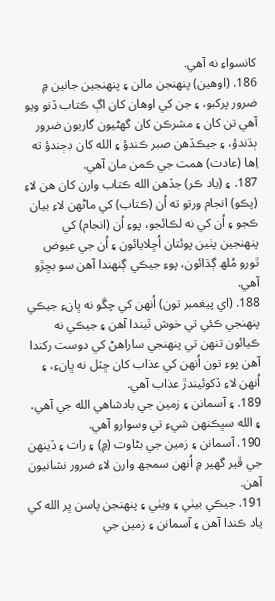کانسواءِ نه آھي.
186. (اوھين) پنھنجن مالن ۽ پنھنجين جانين ۾ ضرور پرکبو، ۽ جن کي اوھان کان اڳ ڪتاب ڏنو ويو آھي تن کان ۽ مشرڪن کان گھڻيون گاريون ضرور ٻڌندؤ، ۽ جيڪڏھن صبر ڪندؤ ۽ الله کان ڊڄندؤ ته اِھا (عادت) ھمت جي ڪمن مان آھي.
187. ۽ (ياد ڪر) جڏھن الله ڪتاب وارن کان ھن لاءِ (پڪو) انجام ورتو ته اُن (ڪتاب) کي ماڻھن لاءِ بيان ڪجو ۽ اُن کي نه لڪائجو، پوءِ اُن (انجام) کي پنھنجين پٺين پوئتان اُڇلايائون ۽ اُن جي عيوض ٿورو مُلھ ڳڌائون، پوءِ جيڪي ڳنھندا آھن سو بڇڙو آھي.
188. (اي پيغمبر تون) اُنھن کي چڱو نه ڀانءِ جيڪي پنھنجي ڪئي تي خوش ٿيندا آھن ۽ جيڪي نه ڪيائون تنھن تي پنھنجي ساراھڻ کي دوست رکندا آھن پوءِ تون اُنھن کي عذاب کان ڇٽل نه ڀانءِ، ۽ اُنھن لاءِ ڏکوئيندڙ عذاب آھي.
189. ۽ آسمانن ۽ زمين جي بادشاھي الله جي آھي، ۽ الله سڀڪنھن شيءِ تي وسوارو آھي.
190. آسمانن ۽ زمين جي بڻاوت (۾) ۽ رات ۽ ڏينھن جي ڦير گھير ۾ اُنھن سمجھ وارن لاءِ ضرور نشانيون آھن.
191. جيڪي بيٺي ۽ ويٺي ۽ پنھنجن پاسن ڀر الله کي ياد ڪندا آھن ۽ آسمانن ۽ زمين جي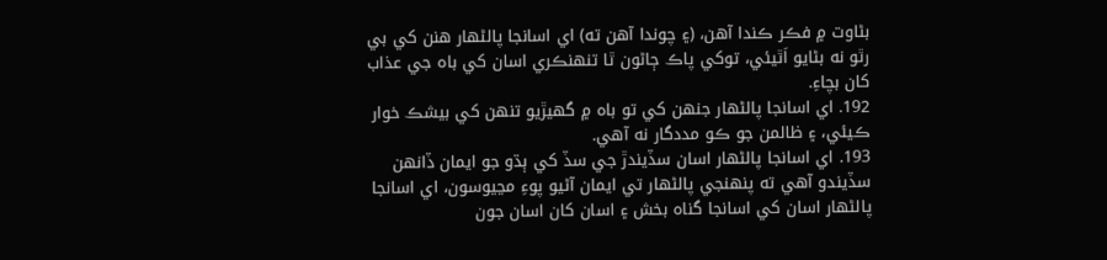بڻاوت ۾ فڪر ڪندا آھن، (۽ چوندا آھن ته) اي اسانجا پالڻھار ھنن کي بي رٿو نه بڻايو اَٿيئي، توکي پاڪ ڄاڻون ٿا تنھنڪري اسان کي باہ جي عذاب کان بچاءِ.
192. اي اسانجا پالڻھار جنھن کي تو باہ ۾ گھيڙيو تنھن کي بيشڪ خوار ڪيئي، ۽ ظالمن جو ڪو مددگار نه آھي.
193. اي اسانجا پالڻھار اسان سڏيندڙ جي سڏ کي ٻڌو جو ايمان ڏانھن سڏيندو آھي ته پنھنجي پالڻھار تي ايمان آڻيو پوءِ مڃيوسون، اي اسانجا پالڻھار اسان کي اسانجا گناہ بخش ۽ اسان کان اسان جون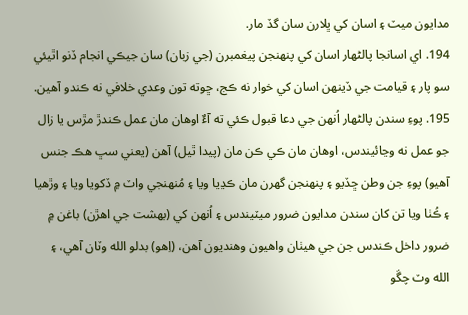مدايون ميٽ ۽ اسان کي ڀلارن سان گڏ مار.
194. اي اسانجا پالڻھار اسان کي پنھنجن پيغمبرن (جي زبان) سان جيڪي انجام ڏنو اٿيئي سو پار ۽ قيامت جي ڏينھن اسان کي خوار نه ڪج، ڇوته تون وعدي خلافي نه ڪندو آھين.
195. پوءِ سندن پالڻھار اُنھن جي دعا قبول ڪئي ته آءٌ اوھان مان عمل ڪندڙ مڙس يا زال جو عمل نه وڃائيندس، اوھان مان ڪي ڪن مان (پيدا ٿيل) آھن (يعني سڀ ھڪ جنس آھيو) پوءِ جن وطن ڇڏيو ۽ پنھنجن گھرن مان ڪڍيا ويا ۽ مُنھنجي واٽ ۾ ڏکويا ويا ۽ وڙھيا ۽ ڪُٺا ويا تن کان سندن مدايون ضرور ميٽيندس ۽ اُنھن کي (بھشت جي اھڙن) باغن ۾ ضرور داخل ڪندس جن جي ھيٺان واھيون وھنديون آھن، (اِھو) بدلو الله وٽان آھي، ۽ الله وٽ چڱو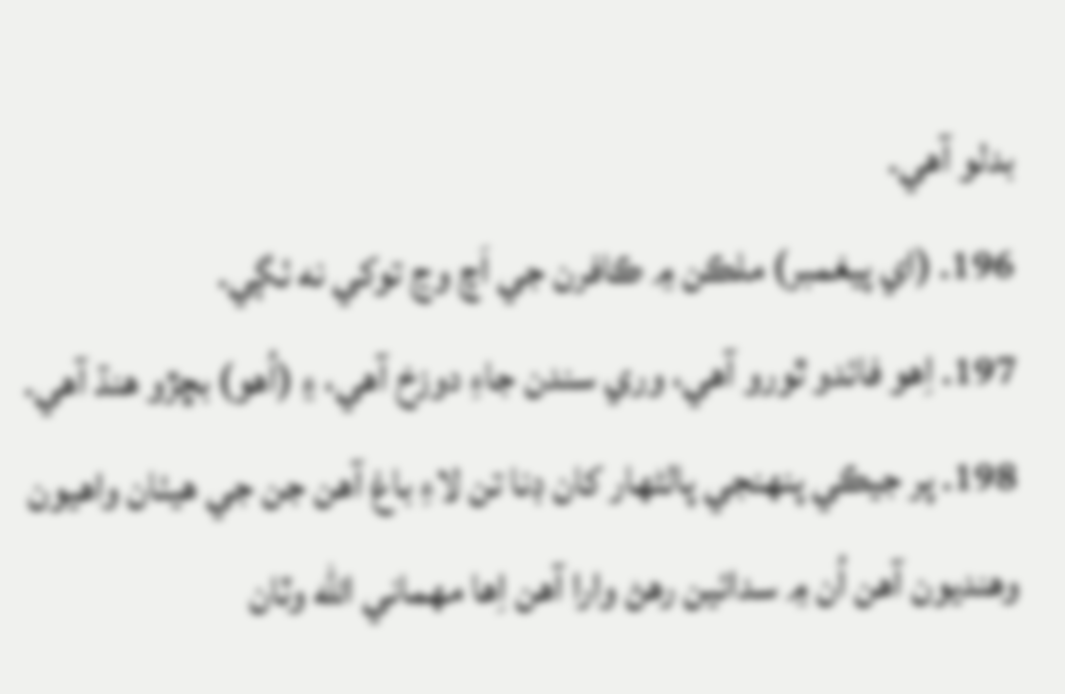بدلو آھي.
196. (اي پيغمبر) ملڪن ۾ ڪافرن جي اَچ وڃ توکي نه ٺڳي.
197. اِھو فائدو ٿورو آھي، وري سندن جاءِ دوزخ آھي، ۽ (اُھو) بڇڙو ھنڌ آھي.
198. پر جيڪي پنھنجي پالڻھار کان ڊنا تن لاءِ باغ آھن جن جي ھيٺان واھيون وھنديون آھن اُن ۾ سدائين رھڻ وارا آھن اِھا مھماني الله وٽان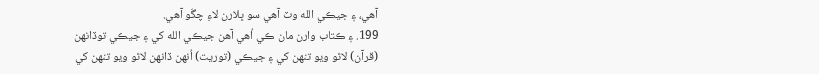آھي، ۽ جيڪي الله وٽ آھي سو ڀلارن لاءِ چڱو آھي.
199. ۽ ڪتاب وارن مان ڪي اُھي آھن جيڪي الله کي ۽ جيڪي توڏانھن (قرآن) لاٿو ويو تنھن کي ۽ جيڪي (توريت) اُنھن ڏانھن لاٿو ويو تنھن کي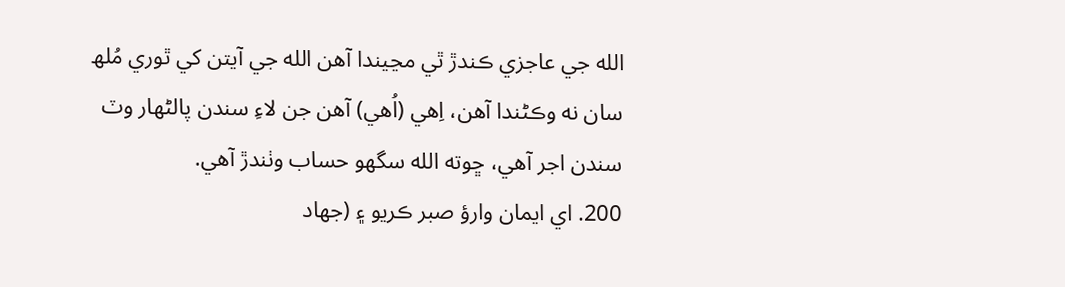الله جي عاجزي ڪندڙ ٿي مڃيندا آھن الله جي آيتن کي ٿوري مُلھ سان نه وڪڻندا آھن، اِھي (اُھي) آھن جن لاءِ سندن پالڻھار وٽ سندن اجر آھي، ڇوته الله سگھو حساب وٺندڙ آھي.
200. اي ايمان وارؤ صبر ڪريو ۽ (جھاد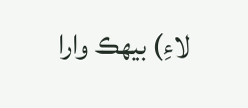لاءِ) بيھڪ وارا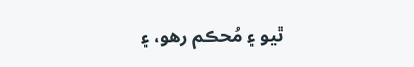ٿيو ۽ مُحڪم رھو، ۽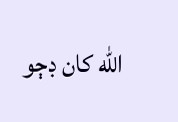الله کان ڊڄو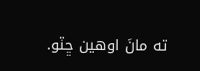ته مانَ اوھين ڇٽو.